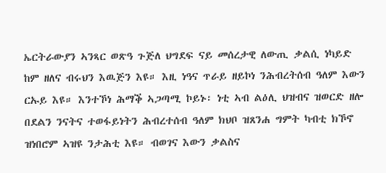ኤርትራውያን ኣንጻር ወጽዓ ጉጅለ ህግደፍ ናይ መሰረታዊ ለውጢ ቃልሲ ነካይድ ከም ዘለና ብሩህን እዉጅን እዩ። እዚ ነዓና ጥራይ ዘይኮነ ንሕብረትሰብ ዓለም እውን ርኡይ እዩ። እንተኾነ ሕማቕ ኣጋጣሚ ኮይኑ፡ ነቲ ኣብ ልዕሊ ህዝብና ዝወርድ ዘሎ በደልን ንናትና ተወፋይነትን ሕብረተሰብ ዓለም ክህቦ ዝጸንሐ ግምት ካብቲ ክኾኖ ዝነበሮም ኣዝዩ ንታሕቲ እዩ። ብወገና እውን ቃልስና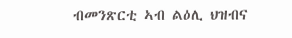ብመንጽርቲ ኣብ ልዕሊ ህዝብና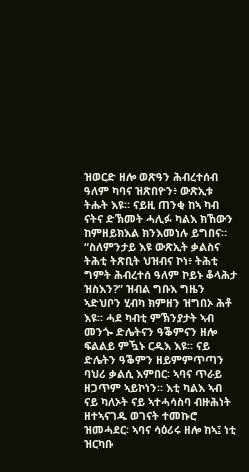ዝወርድ ዘሎ ወጽዓን ሕብረተሰብ ዓለም ካባና ዝጽበዮን፥ ውጽኢቱ ትሑት እዩ። ናይዚ ጠንቂ ከኣ ካብ ናትና ድኽመት ሓሊፉ ካልእ ክኸውን ከምዘይክእል ክንእመነሉ ይግበና።
“ስለምንታይ እዩ ውጽኢት ቃልስና ትሕቲ ትጽቢት ህዝብና ኮነ፥ ትሕቲ ግምት ሕብረተሰ ዓለም ኮይኑ ቆላሕታ ዝስእን?” ዝብል ግቡእ ግዜን ኣድህቦን ሂብካ ክምዘን ዝግበኦ ሕቶ እዩ። ሓደ ካብቲ ምኽንያታት ኣብ መንጐ ድሌትናን ዓቕምናን ዘሎ ፍልልይ ምዃኑ ርዱእ እዩ። ናይ ድሌትን ዓቕምን ዘይምምጥጣን ባህሪ ቃልሲ እምበር፡ ኣባና ጥራይ ዘጋጥም ኣይኮነን። እቲ ካልእ ኣብ ናይ ካለኦት ናይ ኣተሓሳስባ ብዙሕነት ዘተኣናገዱ ወገናት ተመኩሮ ዝመሓደር፡ ኣባና ሳዕሪሩ ዘሎ ከኣ፤ ነቲ ዝርካቡ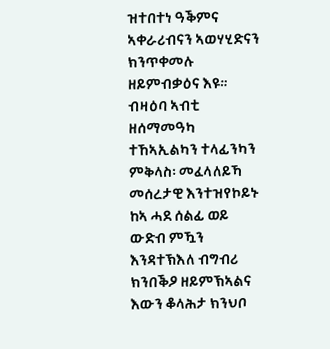ዝተበተነ ዓቕምና ኣቀራሪብናን ኣወሃሂድናን ክንጥቀመሉ ዘይምብቃዕና እዩ። ብዛዕባ ኣብቲ ዘሰማመዓካ ተኸኣኢልካን ተላፊንካን ምቅላስ፡ መፈላለይኻ መሰረታዊ እንተዝየኮይኑ ከኣ ሓደ ሰልፊ ወይ ውድብ ምዃን እንዳተኽእለ ብግብሪ ክንበቕዖ ዘይምኽኣልና እውን ቆላሕታ ክንህቦ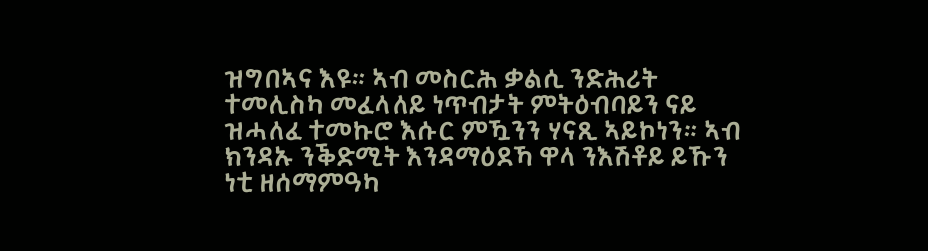ዝግበኣና እዩ። ኣብ መስርሕ ቃልሲ ንድሕሪት ተመሊስካ መፈላለይ ነጥብታት ምትዕብባይን ናይ ዝሓለፈ ተመኩሮ እሱር ምዃንን ሃናጺ ኣይኮነን። ኣብ ክንዳኡ ንቕድሚት እንዳማዕደኻ ዋላ ንእሽቶይ ይኹን ነቲ ዘሰማምዓካ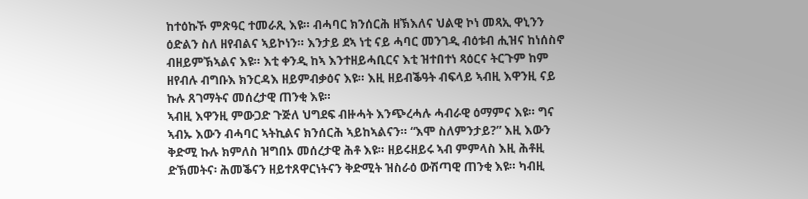ከተዕኩኾ ምጽዓር ተመራጺ እዩ። ብሓባር ክንሰርሕ ዘኽእለና ህልዊ ኮነ መጻኢ ዋኒንን ዕድልን ስለ ዘየብልና ኣይኮነን። እንታይ ደኣ ነቲ ናይ ሓባር መንገዲ ብዕቱብ ሒዝና ከነሰስኖ ብዘይምኽኣልና እዩ። እቲ ቀንዲ ከኣ እንተዘይሓቢርና እቲ ዝተበተነ ጻዕርና ትርጉም ከም ዘየብሉ ብግቡእ ክንርዳእ ዘይምብቃዕና እዩ። እዚ ዘይብቕዓት ብፍላይ ኣብዚ እዋንዚ ናይ ኩሉ ጸገማትና መሰረታዊ ጠንቂ እዩ።
ኣብዚ እዋንዚ ምውጋድ ጉጅለ ህግደፍ ብዙሓት እንጭረሓሉ ሓብራዊ ዕማምና እዩ። ግና ኣብኡ እውን ብሓባር ኣትኪልና ክንሰርሕ ኣይከኣልናን። “እሞ ስለምንታይ?” እዚ እውን ቅድሚ ኩሉ ክምለስ ዝግበኦ መሰረታዊ ሕቶ እዩ። ዘይሩዘይሩ ኣብ ምምላስ እዚ ሕቶዚ ድኽመትና፡ ሕመቕናን ዘይተጸዋርነትናን ቅድሚት ዝስራዕ ውሽጣዊ ጠንቂ እዩ። ካብዚ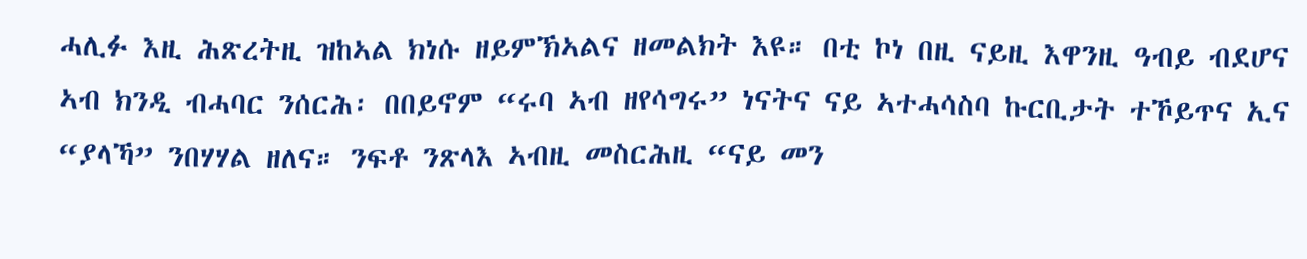ሓሊፉ እዚ ሕጽረትዚ ዝከኣል ክነሱ ዘይምኽኣልና ዘመልክት እዩ። በቲ ኮነ በዚ ናይዚ እዋንዚ ዓብይ ብደሆና ኣብ ክንዲ ብሓባር ንሰርሕ፡ በበይኖም “ሩባ ኣብ ዘየሳግሩ” ነናትና ናይ ኣተሓሳስባ ኩርቢታት ተኾይጥና ኢና “ያላኻ” ንበሃሃል ዘለና። ንፍቶ ንጽላእ ኣብዚ መስርሕዚ “ናይ መን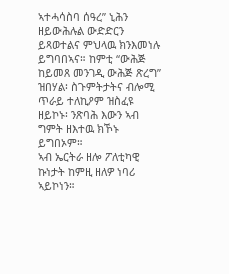ኣተሓሳስባ ሰዓረ” ኒሕን ዘይውሕሉል ውድድርን ይጻወተልና ምህላዉ ክንእመነሉ ይግባበኣና። ከምቲ “ውሕጅ ከይመጸ መንገዲ ውሕጅ ጽረግ” ዝበሃል፡ ስጉምትታትና ብሎሚ ጥራይ ተለኪዖም ዝስፈዩ ዘይኮኑ፡ ንጽባሕ እውን ኣብ ግምት ዘእተዉ ክኾኑ ይግበኦም።
ኣብ ኤርትራ ዘሎ ፖለቲካዊ ኩነታት ከምዚ ዘለዎ ነባሪ ኣይኮነን።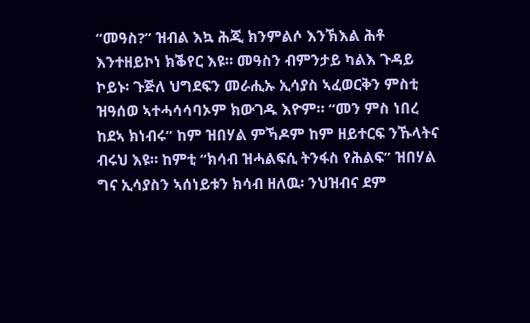“መዓስ?” ዝብል እኳ ሕጂ ክንምልሶ እንኽእል ሕቶ እንተዘይኮነ ክቕየር እዩ። መዓስን ብምንታይ ካልእ ጉዳይ ኮይኑ፡ ጉጅለ ህግደፍን መራሒኡ ኢሳያስ ኣፈወርቅን ምስቲ ዝዓሰወ ኣተሓሳሳባኦም ክውገዱ እዮም። “መን ምስ ነበረ ከደኣ ክነብሩ” ከም ዝበሃል ምኻዶም ከም ዘይተርፍ ንኹላትና ብሩህ እዩ። ከምቲ “ክሳብ ዝሓልፍሲ ትንፋስ የሕልፍ” ዝበሃል ግና ኢሳያስን ኣሰነይቱን ክሳብ ዘለዉ፡ ንህዝብና ደም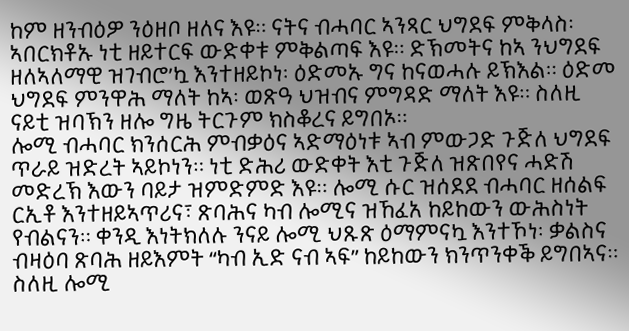ከም ዘንብዕዎ ንዕዘቦ ዘለና እዩ። ናትና ብሓባር ኣንጻር ህግደፍ ምቅላስ፡ ኣበርክቶኡ ነቲ ዘይተርፍ ውድቀቱ ምቅልጣፍ እዩ። ድኽመትና ከኣ ንህግደፍ ዘለኣለማዊ ዝገብሮ’ኳ እንተዘይኮነ፡ ዕድመኡ ግና ከናወሓሉ ይኽእል። ዕድመ ህግደፍ ምንዋሕ ማለት ከኣ፡ ወጽዓ ህዝብና ምግዳድ ማለት እዩ። ስለዚ ናይቲ ዝባኽን ዘሎ ግዜ ትርጉም ክስቆረና ይግበኦ።
ሎሚ ብሓባር ክንሰርሕ ምብቃዕና ኣድማዕነቱ ኣብ ምውጋድ ጉጅለ ህግደፍ ጥራይ ዝድረት ኣይኮነን። ነቲ ድሕሪ ውድቀት እቲ ጉጅለ ዝጽበየና ሓድሽ መድረኽ እውን ባይታ ዝምድምድ እዩ። ሎሚ ሱር ዝሰደደ ብሓባር ዘሰልፍ ርኢቶ እንተዘይኣጥሪና፣ ጽባሕና ካብ ሎሚና ዝኸፈአ ከይከውን ውሕስነት የብልናን። ቀንዲ እነትክለሉ ንናይ ሎሚ ህጹጽ ዕማምናኳ እንተኾነ፡ ቃልስና ብዛዕባ ጽባሕ ዘይእምት “ካብ ኢድ ናብ ኣፍ” ከይከውን ክንጥንቀቕ ይግበኣና። ስለዚ ሎሚ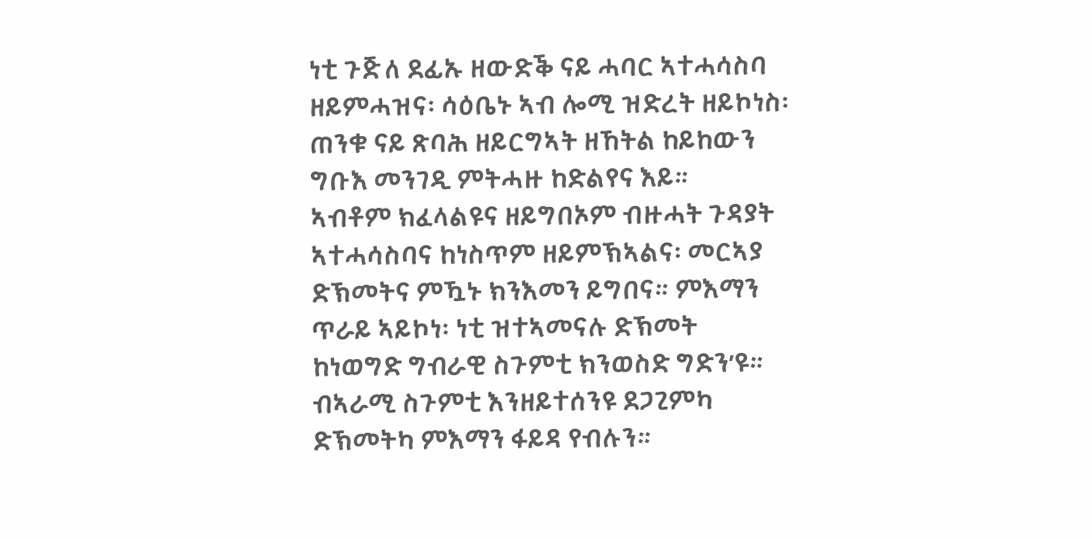ነቲ ጉጅለ ደፊኡ ዘውድቕ ናይ ሓባር ኣተሓሳስባ ዘይምሓዝና፡ ሳዕቤኑ ኣብ ሎሚ ዝድረት ዘይኮነስ፡ ጠንቁ ናይ ጽባሕ ዘይርግኣት ዘኸትል ከይከውን ግቡእ መንገዲ ምትሓዙ ከድልየና እይ።
ኣብቶም ክፈላልዩና ዘይግበኦም ብዙሓት ጉዳያት ኣተሓሳስባና ከነስጥም ዘይምኽኣልና፡ መርኣያ ድኽመትና ምዃኑ ክንእመን ይግበና። ምእማን ጥራይ ኣይኮነ፡ ነቲ ዝተኣመናሉ ድኽመት ከነወግድ ግብራዊ ስጉምቲ ክንወስድ ግድን’ዩ። ብኣራሚ ስጉምቲ እንዘይተሰንዩ ደጋጊምካ ድኽመትካ ምእማን ፋይዳ የብሉን።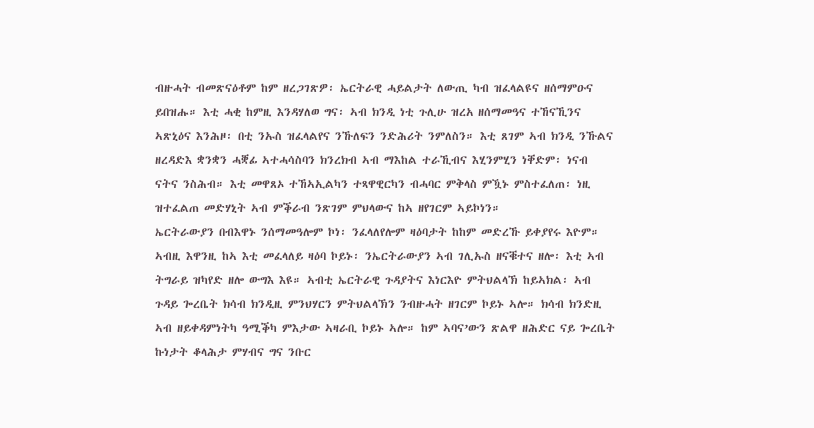ብዙሓት ብመጽናዕቶም ከም ዘረጋገጽዎ፡ ኤርትራዊ ሓይልታት ለውጢ ካብ ዝፈላልዩና ዘሰማምዑና ይበዝሑ። እቲ ሓቂ ከምዚ እንዳሃለወ ግና፡ ኣብ ክንዲ ነቲ ጉሊሁ ዝረአ ዘሰማመዓና ተኸናኺንና ኣጽኒዕና እንሕዞ፡ በቲ ንኡስ ዝፈላልየና ንኹለፍን ንድሕሪት ንምለስን። እቲ ጸገም ኣብ ክንዲ ንኹልና ዘረዳድእ ቋንቋን ሓቛፊ ኣተሓሳስባን ክንረክብ ኣብ ማእከል ተራኺብና እሂንምሂን ነቐድም፡ ነናብ ናትና ንስሕብ። እቲ መዋጸኦ ተኸኣኢልካን ተጻዋዊርካን ብሓባር ምቅላስ ምዃኑ ምስተፈለጠ፡ ነዚ ዝተፈልጠ መድሃኒት ኣብ ምቕራብ ንጽገም ምህላውና ከኣ ዘየገርም ኣይኮነን።
ኤርትራውያን በብእዋኑ ንሰማመዓሎም ኮነ፡ ንፈላለየሎም ዛዕባታት ከከም መድረኹ ይቀያየሩ እዮም። ኣብዚ እዋንዚ ከኣ እቲ መፈላለይ ዛዕባ ኮይኑ፡ ንኤርትራውያን ኣብ ገሊኡስ ዘናቑተና ዘሎ፡ እቲ ኣብ ትግራይ ዝካየድ ዘሎ ውግእ እዩ። ኣብቲ ኤርትራዊ ጉዳያትና እነርእዮ ምትህልላኽ ከይኣክል፡ ኣብ ጉዳይ ጐረቤት ክሳብ ክንዲዚ ምንህሃርን ምትህልላኽን ንብዙሓት ዘገርም ኮይኑ ኣሎ። ክሳብ ክንድዚ ኣብ ዘይቀዳምነትካ ዓሚቕካ ምእታው ኣዛራቢ ኮይኑ ኣሎ። ከም ኣባና’ውን ጽልዋ ዘሕድር ናይ ጐረቤት ኩነታት ቆላሕታ ምሃብና ግና ንቡር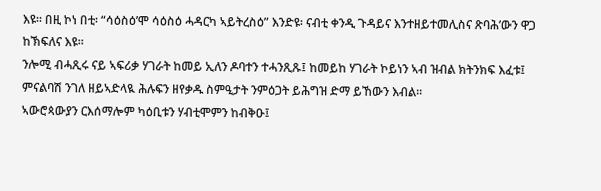እዩ። በዚ ኮነ በቲ፡ “ሳዕስዕ’ሞ ሳዕስዕ ሓዳርካ ኣይትረስዕ” እንድዩ፡ ናብቲ ቀንዲ ጉዳይና እንተዘይተመሊስና ጽባሕ’ውን ዋጋ ከኽፍለና እዩ።
ንሎሚ ብሓጺሩ ናይ ኣፍሪቃ ሃገራት ከመይ ኢለን ዶባተን ተሓንጺጹ፤ ከመይከ ሃገራት ኮይነን ኣብ ዝብል ክትንክፍ እፈቱ፤ ምናልባሽ ንገለ ዘይኣድላዪ ሕሉፍን ዘየቃዱ ስምዒታት ንምዕጋት ይሕግዝ ድማ ይኸውን እብል።
ኣውሮጳውያን ርእሰማሎም ካዕቢቱን ሃብቲሞምን ከብቅዑ፤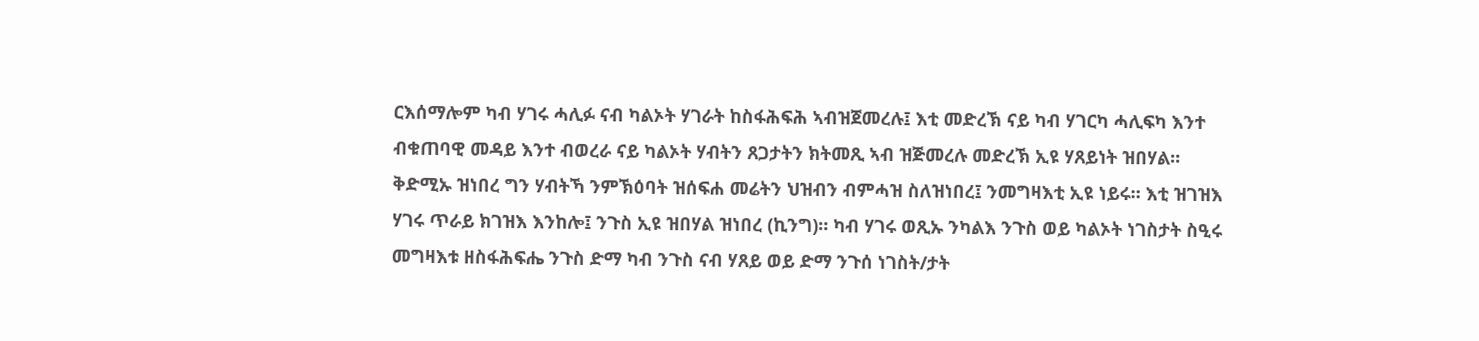ርእሰማሎም ካብ ሃገሩ ሓሊፉ ናብ ካልኦት ሃገራት ከስፋሕፍሕ ኣብዝጀመረሉ፤ እቲ መድረኽ ናይ ካብ ሃገርካ ሓሊፍካ እንተ ብቁጠባዊ መዳይ እንተ ብወረራ ናይ ካልኦት ሃብትን ጸጋታትን ክትመጺ ኣብ ዝጅመረሉ መድረኽ ኢዩ ሃጸይነት ዝበሃል።
ቅድሚኡ ዝነበረ ግን ሃብትኻ ንምኽዕባት ዝሰፍሐ መሬትን ህዝብን ብምሓዝ ስለዝነበረ፤ ንመግዛእቲ ኢዩ ነይሩ። እቲ ዝገዝእ ሃገሩ ጥራይ ክገዝእ እንከሎ፤ ንጉስ ኢዩ ዝበሃል ዝነበረ (ኪንግ)። ካብ ሃገሩ ወጺኡ ንካልእ ንጉስ ወይ ካልኦት ነገስታት ስዒሩ መግዛእቱ ዘስፋሕፍሔ ንጉስ ድማ ካብ ንጉስ ናብ ሃጸይ ወይ ድማ ንጉሰ ነገስት/ታት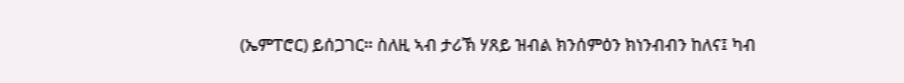(ኤምፐሮር) ይሰጋገር። ስለዚ ኣብ ታሪኽ ሃጸይ ዝብል ክንሰምዕን ክነንብብን ከለና፤ ካብ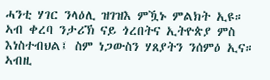ሓንቲ ሃገር ንላዕሊ ዝገዝእ ምዃኑ ምልክት ኢዩ። ኣብ ቀረባ ንታሪኽ ናይ ጎረበትና ኢትዮጵያ ምስ እነስተብህል፤ ስም ነጋውስን ሃጸያትን ንሰምዕ ኢና። ኣብዚ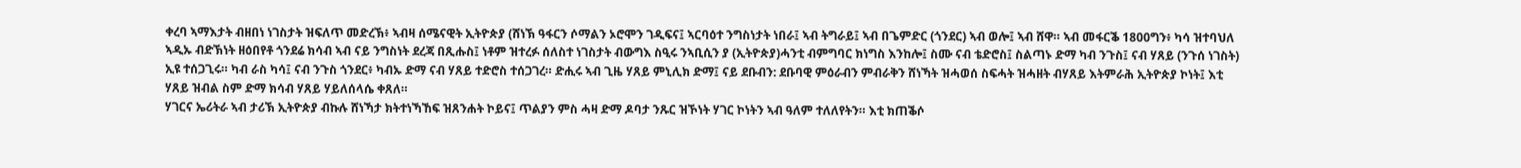ቀረባ ኣማእታት ብዘበነ ነገስታት ዝፍለጥ መድረኽ፥ ኣብዛ ሰሜናዊት ኢትዮጵያ (ሸነኽ ዓፋርን ሶማልን ኦሮሞን ገዲፍና፤ ኣርባዕተ ንግስነታት ነበራ፤ ኣብ ትግራይ፤ ኣብ በጌምድር (ጎንደር) ኣብ ወሎ፤ ኣብ ሸዋ። ኣብ መፋርቕ 1800ግን፥ ካሳ ዝተባህለ ኣዲኡ ብድኽነት ዘዕበየቶ ጎንደሬ ክሳብ ኣብ ናይ ንግስነት ደረጃ በጺሑስ፤ ነቶም ዝተረፉ ሰለስተ ነገስታት ብውግእ ስዒሩ ንኣቢሲን ያ (ኢትዮጵያ)ሓንቲ ብምግባር ክነግስ እንከሎ፤ ስሙ ናብ ቴድሮስ፤ ስልጣኑ ድማ ካብ ንጉስ፤ ናብ ሃጸይ (ንጉሰ ነገስት) ኢዩ ተሰጋጊሩ። ካብ ራስ ካሳ፤ ናብ ንጉስ ጎንደር፥ ካብኡ ድማ ናብ ሃጸይ ተድሮስ ተሰጋገረ። ድሒሩ ኣብ ጊዜ ሃጸይ ምኒሊክ ድማ፤ ናይ ደቡብን: ደቡባዊ ምዕራብን ምብራቅን ሸነኻት ዝሓወሰ ስፍሓት ዝሓዘት ብሃጸይ እትምራሕ ኢትዮጵያ ኮነት፤ እቲ ሃጸይ ዝብል ስም ድማ ክሳብ ሃጸይ ሃይለሰላሴ ቀጸለ።
ሃገርና ኤሪትራ ኣብ ታሪኽ ኢትዮጵያ ብኩሉ ሸነኻታ ክትተነኻኸፍ ዝጸንሐት ኮይና፤ ጥልያን ምስ ሓዛ ድማ ዶባታ ንጹር ዝኾነት ሃገር ኮነትን ኣብ ዓለም ተለለየትን። እቲ ክጠቕሶ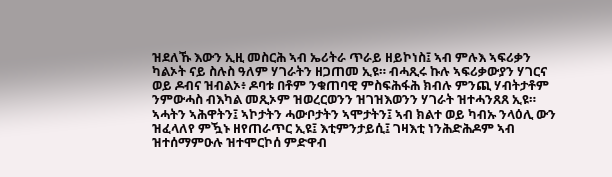ዝደለኹ እውን ኢዚ መስርሕ ኣብ ኤሪትራ ጥራይ ዘይኮነስ፤ ኣብ ምሉእ ኣፍሪቃን ካልኦት ናይ ስሉስ ዓለም ሃገራትን ዘጋጠመ ኢዩ። ብሓጺሩ ኩሉ ኣፍሪቃውያን ሃገርና ወይ ዶብና ዝብልኦ፥ ዶባቱ በቶም ንቁጠባዊ ምስፍሕፋሕ ክብሉ ምንጪ ሃብትታቶም ንምውሓስ ብእካል መጺኦም ዝወረርወንን ዝገዝእወንን ሃገራት ዝተሓንጸጸ ኢዩ። ኣሓትን ኣሕዋትን፤ ኣኮታትን ሓውቦታትን ኣሞታትን፤ ኣብ ክልተ ወይ ካብኡ ንላዕሊ ውን ዝፈላለየ ምዃኑ ዘየጠራጥር ኢዩ፤ እቲምንታይሲ፤ ገዛእቲ ነንሕድሕዶም ኣብ ዝተሰማምዑሉ ዝተሞርኮሰ ምድዋብ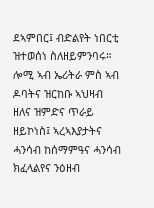ደኣምበር፤ ብድልየት ነበርቲ ዝተወሰነ ስለዘይምንባሩ።
ሎሚ ኣብ ኤሪትራ ምስ ኣብ ዶባትና ዝርከቡ ኣህዛብ ዘለና ዝምድና ጥራይ ዘይኮነስ፤ ኣረኣእያታትና ሓንሳብ ከሰማምዓና ሓንሳብ ክፈላልየና ንዕዘብ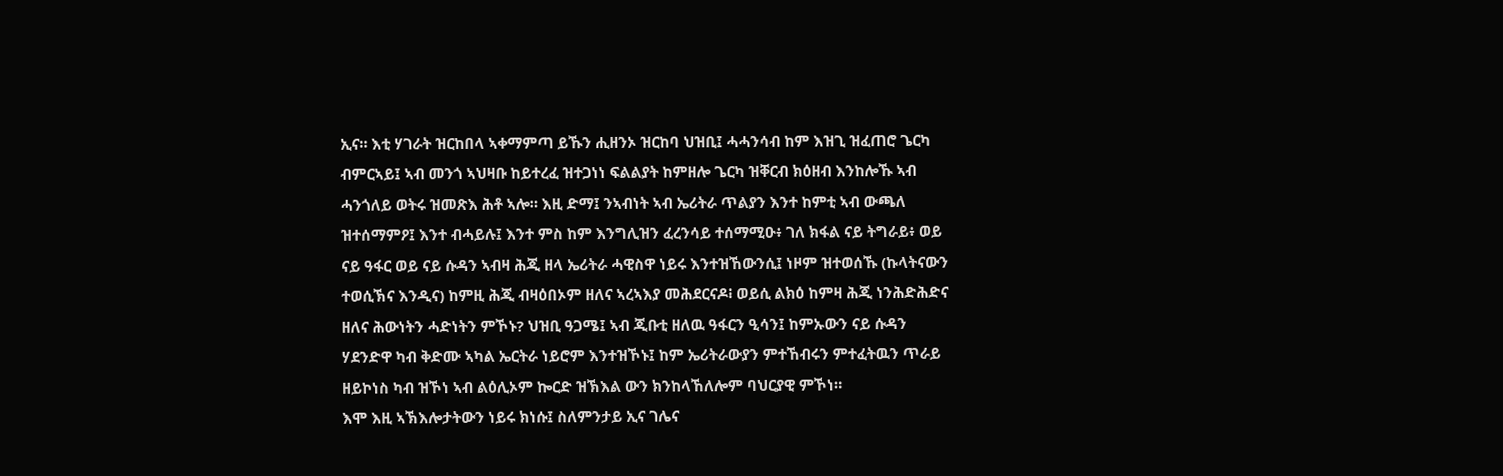ኢና። እቲ ሃገራት ዝርከበላ ኣቀማምጣ ይኹን ሒዘንኦ ዝርከባ ህዝቢ፤ ሓሓንሳብ ከም እዝጊ ዝፈጠሮ ጌርካ ብምርኣይ፤ ኣብ መንጎ ኣህዛቡ ከይተረፈ ዝተጋነነ ፍልልያት ከምዘሎ ጌርካ ዝቐርብ ክዕዘብ እንከሎኹ ኣብ ሓንጎለይ ወትሩ ዝመጽእ ሕቶ ኣሎ። እዚ ድማ፤ ንኣብነት ኣብ ኤሪትራ ጥልያን እንተ ከምቲ ኣብ ውጫለ ዝተሰማምዖ፤ እንተ ብሓይሉ፤ እንተ ምስ ከም እንግሊዝን ፈረንሳይ ተሰማሚዑ፥ ገለ ክፋል ናይ ትግራይ፥ ወይ ናይ ዓፋር ወይ ናይ ሱዳን ኣብዛ ሕጂ ዘላ ኤሪትራ ሓዊስዋ ነይሩ እንተዝኸውንሲ፤ ነዞም ዝተወሰኹ (ኩላትናውን ተወሲኽና እንዲና) ከምዚ ሕጂ ብዛዕበኦም ዘለና ኣረኣእያ መሕደርናዶ፧ ወይሲ ልክዕ ከምዛ ሕጂ ነንሕድሕድና ዘለና ሕውነትን ሓድነትን ምኾኑ? ህዝቢ ዓጋሜ፤ ኣብ ጂቡቲ ዘለዉ ዓፋርን ዒሳን፤ ከምኡውን ናይ ሱዳን ሃደንድዋ ካብ ቅድሙ ኣካል ኤርትራ ነይሮም እንተዝኾኑ፤ ከም ኤሪትራውያን ምተኸብሩን ምተፈትዉን ጥራይ ዘይኮነስ ካብ ዝኾነ ኣብ ልዕሊኦም ኰርድ ዝኽእል ውን ክንከላኸለሎም ባህርያዊ ምኾነ።
እሞ እዚ ኣኽእሎታትውን ነይሩ ክነሱ፤ ስለምንታይ ኢና ገሌና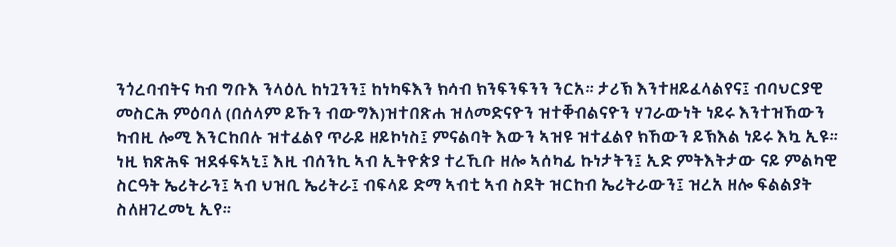ንጎረባብትና ካብ ግቡእ ንላዕሊ ከነጓንን፤ ከነካፍእን ክሳብ ክንፍንፍንን ንርአ። ታሪኽ እንተዘይፈላልየና፤ ብባህርያዊ መስርሕ ምዕባለ (በሰላም ይኹን ብውግእ)ዝተበጽሐ ዝለመድናዮን ዝተቐብልናዮን ሃገራውነት ነይሩ እንተዝኸውን ካብዚ ሎሚ እንርከበሉ ዝተፈልየ ጥራይ ዘይኮነስ፤ ምናልባት እውን ኣዝዩ ዝተፈልየ ክኸውን ይኽእል ነይሩ እኳ ኢዩ።
ነዚ ክጽሕፍ ዝደፋፍኣኒ፤ እዚ ብሰንኪ ኣብ ኢትዮጵያ ተረኺቡ ዘሎ ኣሰካፊ ኩነታትን፤ ኢድ ምትእትታው ናይ ምልካዊ ስርዓት ኤሪትራን፤ ኣብ ህዝቢ ኤሪትራ፤ ብፍላይ ድማ ኣብቲ ኣብ ስደት ዝርከብ ኤሪትራውን፤ ዝረአ ዘሎ ፍልልያት ስለዘገረመኒ ኢየ።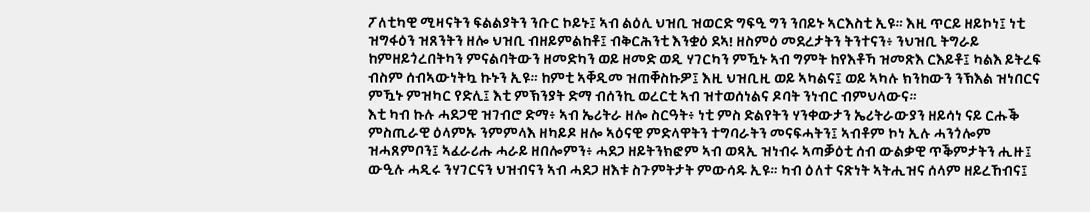ፖለቲካዊ ሚዛናትን ፍልልያትን ንቡር ኮይኑ፤ ኣብ ልዕሊ ህዝቢ ዝወርድ ግፍዒ ግን ንበይኑ ኣርእስቲ ኢዩ። እዚ ጥርይ ዘይኮነ፤ ነቲ ዝግፋዕን ዝጸንትን ዘሎ ህዝቢ ብዘይምልከቶ፤ ብቅርሕንቲ እንቋዕ ደኣ! ዘስምዕ መደረታትን ትንተናን፥ ንህዝቢ ትግራይ ከምዘይጎረበትካን ምናልባትውን ዘመድካን ወይ ዘመድ ወዲ ሃገርካን ምዃኑ ኣብ ግምት ከየእቶኻ ዝመጽእ ርእይቶ፤ ካልእ ይትረፍ ብስም ሰብኣውነትኳ ኩኑን ኢዩ። ከምቲ ኣቐዲመ ዝጠቐስኩዎ፤ እዚ ህዝቢዚ ወይ ኣካልና፤ ወይ ኣካሉ ክንከውን ንኽእል ዝነበርና ምዃኑ ምዝካር የድሊ፤ እቲ ምኽንያት ድማ ብሰንኪ ወረርቲ ኣብ ዝተወሰነልና ዶባት ንነብር ብምህላውና።
እቲ ካብ ኩሉ ሓደጋዊ ዝገብሮ ድማ፥ ኣብ ኤሪትራ ዘሎ ስርዓት፥ ነቲ ምስ ድልየትን ሃንቀውታን ኤሪትራውያን ዘይሳነ ናይ ርሑቕ ምስጢራዊ ዕላምኡ ንምምላእ ዘካይዶ ዘሎ ኣዕናዊ ምድላዋትን ተግባራትን መናፍሓትን፤ ኣብቶም ኮነ ኢሉ ሓንጎሎም ዝሓጸምቦን፤ ኣፈራሪሑ ሓራይ ዘበሎምን፥ ሓደጋ ዘይትንክፎም ኣብ ወጻኢ ዝነብሩ ኣጣቓዕቲ ሰብ ውልቃዊ ጥቕምታትን ሒዙ፤ ውዒሉ ሓዲሩ ንሃገርናን ህዝብናን ኣብ ሓደጋ ዘእቱ ስጉምትታት ምውሳዱ ኢዩ። ካብ ዕለተ ናጽነት ኣትሒዝና ሰላም ዘይረኸብና፤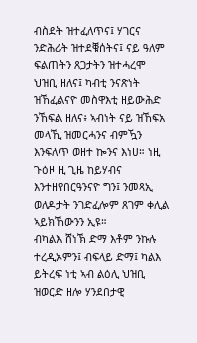ብስደት ዝተፈለጥና፤ ሃገርና ንድሕሪት ዝተደቑሰትና፤ ናይ ዓለም ፍልጠትን ጸጋታትን ዝተሓረሞ ህዝቢ ዘለና፤ ካብቲ ንናጽነት ዝኸፈልናዮ መስዋእቲ ዘይውሕድ ንኸፍል ዘለና፥ ኣብነት ናይ ዝኸፍአ መላኺ ዝመርሓንና ብምዃን እንፍለጥ ወዘተ ኰንና እነሀ። ነዚ ጉዕዞ ዚ ጊዜ ከይሃብና እንተዘየበርዓንናዮ ግን፤ ንመጻኢ ወለዶታት ንገድፈሎም ጸገም ቀሊል ኣይክኸውንን ኢዩ።
ብካልእ ሸነኽ ድማ እቶም ንኩሉ ተረዲኦምን፤ ብፍላይ ድማ፤ ካልእ ይትረፍ ነቲ ኣብ ልዕሊ ህዝቢ ዝወርድ ዘሎ ሃንደበታዊ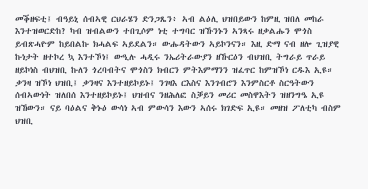መቕዘፍቲ፤ ብዓይኒ ሰብኣዊ ርህራሄን ድንጋጼን፥ ኣብ ልዕሊ ህዝበይውን ከምዚ ዝበለ መከራ እንተዝወርድከ? ካብ ዝብልውን ተበጊሶም ነቲ ተግባር ዝኹንኑን ኣንጻሩ ዘቃልሑን ሞጎስ ይብጽሓዮም ከይበልኩ ክሓልፍ ኣይደልን። ውሑዳትውን ኣይኮንናን። እዚ ድማ ናብ ዘሎ ጊዝያዊ ኩነታት ዘተኮረ ኳ እንተኾነ፤ ውዒሉ ሓዲሩ ንኤሪትራውያን ዘኹርዕን ብህዝቢ ትግራይ ጥራይ ዘይኮነስ ብህዝቢ ኩለን ጎረባብትና ሞጎስን ክብርን ምትእምማንን ዝፈጥር ከምዝኾነ ርዱእ ኢዩ። ቃንዛ ዝኾነ ህዝቢ፤ ቃንዛና እንተዘይኮይኑ፤ ንገዛእ ርእስና እንገብሮን እንምስርቶ ስርዓትውን ሰብኣውነት ዝለበሰ እንተዘይኮይኑ፤ ህዝብና ንዘሕለፎ ስቓይን መሪር መስዋእትን ዝዘንግዔ ኢዩ ዝኸውን። ናይ ባዕልና ቅኑዕ ውሳነ ኣብ ምውሳን እውን ኣሰሩ ክገድፍ ኢዩ። መዘዝ ፖለቲካ ብስም ህዝቢ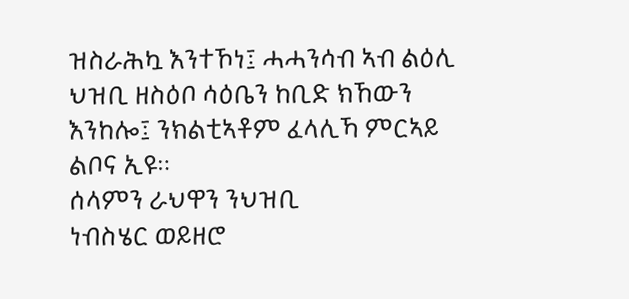ዝስራሕኳ እንተኾነ፤ ሓሓንሳብ ኣብ ልዕሊ ህዝቢ ዘስዕቦ ሳዕቤን ከቢድ ክኸውን እንከሎ፤ ንክልቲኣቶም ፈላሊኻ ምርኣይ ልቦና ኢዩ።
ሰላምን ራህዋን ንህዝቢ
ነብስሄር ወይዘሮ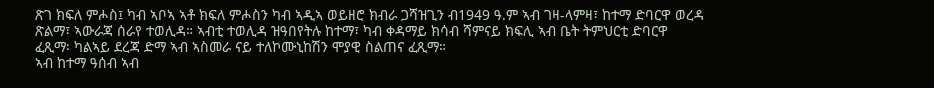ጽገ ክፍለ ምሖስ፤ ካብ ኣቦኣ ኣቶ ክፍለ ምሖስን ካብ ኣዲኣ ወይዘሮ ክብራ ጋሻዝጊን ብ1949 ዓ.ም ኣብ ገዛ-ላምዛ፣ ከተማ ድባርዋ ወረዳ ጽልማ፣ ኣውራጃ ሰራየ ተወሊዳ። ኣብቲ ተወሊዳ ዝዓበየትሉ ከተማ፣ ካብ ቀዳማይ ክሳብ ሻምናይ ክፍሊ ኣብ ቤት ትምህርቲ ድባርዋ ፈጺማ፡ ካልኣይ ደረጃ ድማ ኣብ ኣስመራ ናይ ተለኮሙኒከሽን ሞያዊ ስልጠና ፈጺማ።
ኣብ ከተማ ዓሰብ ኣብ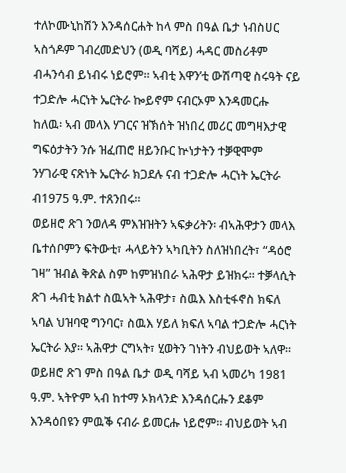ተለኮሙኒከሽን እንዳሰርሐት ከላ ምስ በዓል ቤታ ነብስሀር ኣስጎዶም ገብረመድህን (ወዲ ባሻይ) ሓዳር መስሪቶም ብሓንሳብ ይነብሩ ነይሮም። ኣብቲ እዋን’ቲ ውሽጣዊ ስሩዓት ናይ ተጋድሎ ሓርነት ኤርትራ ኰይኖም ናብርኦም እንዳመርሑ ከለዉ፡ ኣብ መላእ ሃገርና ዝኽሰት ዝነበረ መሪር መግዛእታዊ ግፍዕታትን ንሱ ዝፈጠሮ ዘይንቡር ኵነታትን ተቓዊሞም ንሃገራዊ ናጽነት ኤርትራ ክጋደሉ ናብ ተጋድሎ ሓርነት ኤርትራ ብ1975 ዓ.ም. ተጸንበሩ።
ወይዘሮ ጽገ ንወለዳ ምእዝዝትን ኣፍቃሪትን፡ ብኣሕዋታን መላእ ቤተሰቦምን ፍትውቲ፣ ሓላይትን ኣካቢትን ስለዝነበረት፣ “ዳዕሮ ገዛ” ዝብል ቅጽል ስም ከምዝነበራ ኣሕዋታ ይዝክሩ። ተቓላሲት ጽገ ሓብቲ ክልተ ስዉኣት ኣሕዋታ፣ ስዉእ እስቲፋኖስ ክፍለ ኣባል ህዝባዊ ግንባር፣ ስዉእ ሃይለ ክፍለ ኣባል ተጋድሎ ሓርነት ኤርትራ እያ። ኣሕዋታ ርግኣት፣ ሂወትን ገነትን ብህይወት ኣለዋ።
ወይዘሮ ጽገ ምስ በዓል ቤታ ወዲ ባሻይ ኣብ ኣመሪካ 1981 ዓ.ም. ኣትዮም ኣብ ከተማ ኦክላንድ እንዳሰርሑን ደቆም እንዳዕበዩን ምዉቕ ናብራ ይመርሑ ነይሮም። ብህይወት ኣብ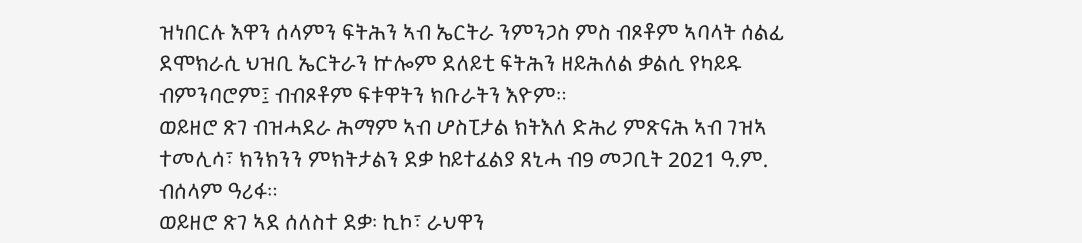ዝነበርሉ እዋን ሰላምን ፍትሕን ኣብ ኤርትራ ንምንጋስ ምስ ብጾቶም ኣባላት ሰልፊ ደሞክራሲ ህዝቢ ኤርትራን ኵሎም ደለይቲ ፍትሕን ዘይሕለል ቃልሲ የካይዱ ብምንባሮም፤ ብብጾቶም ፍቱዋትን ክቡራትን እዮም።
ወይዘሮ ጽገ ብዝሓደራ ሕማም ኣብ ሆስፒታል ክትእለ ድሕሪ ምጽናሕ ኣብ ገዝኣ ተመሊሳ፣ ክንክንን ምክትታልን ደቃ ከይተፈልያ ጸኒሓ ብ9 መጋቢት 2021 ዓ.ም. ብሰላም ዓሪፋ።
ወይዘሮ ጽገ ኣደ ሰለስተ ደቃ፡ ኪኮ፣ ራህዋን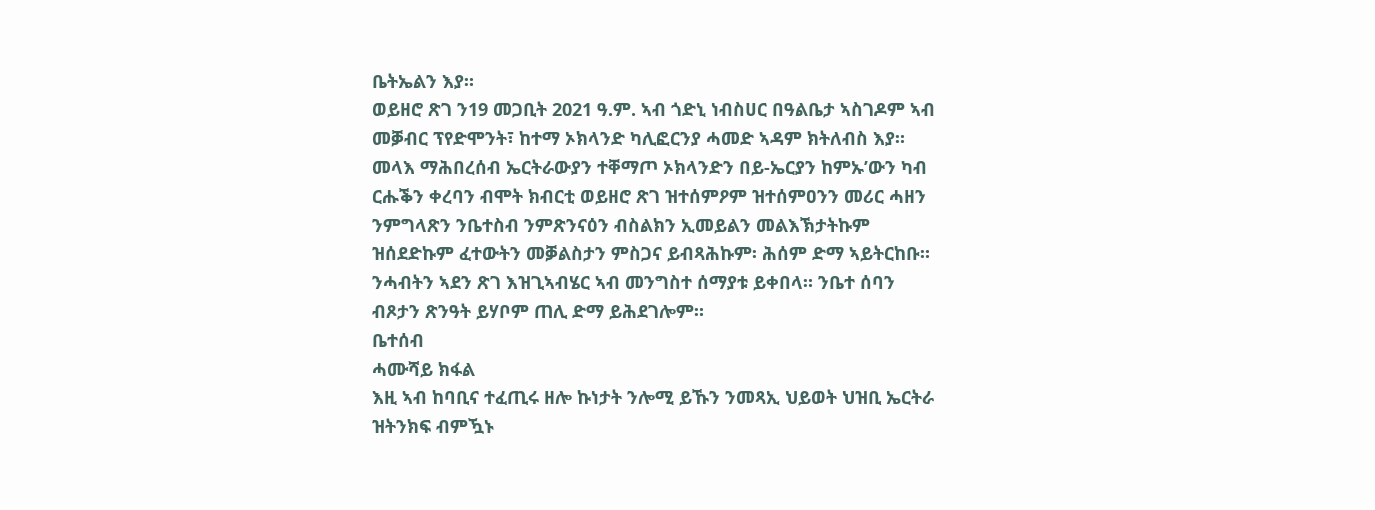ቤትኤልን እያ።
ወይዘሮ ጽገ ን19 መጋቢት 2021 ዓ.ም. ኣብ ጎድኒ ነብስሀር በዓልቤታ ኣስገዶም ኣብ መቓብር ፕየድሞንት፣ ከተማ ኦክላንድ ካሊፎርንያ ሓመድ ኣዳም ክትለብስ እያ።
መላእ ማሕበረሰብ ኤርትራውያን ተቐማጦ ኦክላንድን በይ-ኤርያን ከምኡ’ውን ካብ ርሑቕን ቀረባን ብሞት ክብርቲ ወይዘሮ ጽገ ዝተሰምዖም ዝተሰምዐንን መሪር ሓዘን ንምግላጽን ንቤተስብ ንምጽንናዕን ብስልክን ኢመይልን መልእኽታትኩም ዝሰደድኩም ፈተውትን መቓልስታን ምስጋና ይብጻሕኩም፡ ሕሰም ድማ ኣይትርከቡ። ንሓብትን ኣደን ጽገ እዝጊኣብሄር ኣብ መንግስተ ሰማያቱ ይቀበላ። ንቤተ ሰባን ብጾታን ጽንዓት ይሃቦም ጠሊ ድማ ይሕደገሎም።
ቤተሰብ
ሓሙሻይ ክፋል
እዚ ኣብ ከባቢና ተፈጢሩ ዘሎ ኩነታት ንሎሚ ይኹን ንመጻኢ ህይወት ህዝቢ ኤርትራ ዝትንክፍ ብምዃኑ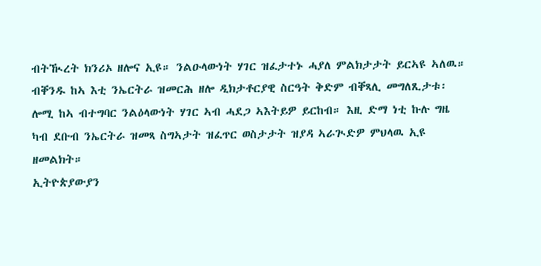ብትዂረት ክንሪኦ ዘሎና ኢዩ። ንልዑላውነት ሃገር ዝፈታተኑ ሓያለ ምልክታታት ይርኣዩ ኣለዉ። ብቐንዱ ከኣ እቲ ንኤርትራ ዝመርሕ ዘሎ ዲክታቶርያዊ ስርዓት ቅድም ብቐጻሊ መግለጺታቱ፡ ሎሚ ከኣ ብተግባር ንልዕላውነት ሃገር ኣብ ሓደጋ ኣእትይዎ ይርከብ። እዚ ድማ ነቲ ኩሉ ግዜ ካብ ደቡብ ንኤርትራ ዝመጻ ስግኣታት ዝፈጥር ወስታታት ዝያዳ ኣራጒድዎ ምህላዉ ኢዩ ዘመልክት።
ኢትዮጵያውያን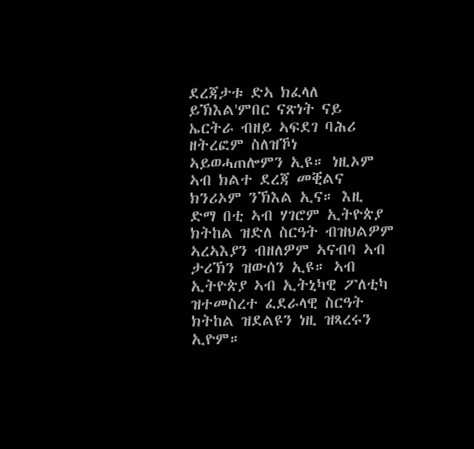ደረጃታቱ ድኣ ክፈላለ ይኽእል'ምበር ናጽነት ናይ ኤርትራ ብዘይ ኣፍደገ ባሕሪ ዘትረፎም ስለዝኾነ ኣይወሓጠሎምን ኢዩ። ነዚኦም ኣብ ክልተ ደረጃ መቒልና ክንሪኦም ንኽእል ኢና። እዚ ድማ በቲ ኣብ ሃገሮም ኢትዮጵያ ክትከል ዝድለ ስርዓት ብዝህልዎም ኣረኣእያን ብዘለዎም ኣናብባ ኣብ ታሪኽን ዝውሰን ኢዩ። ኣብ ኢትዮጵያ ኣብ ኢትኒካዊ ፖለቲካ ዝተመስረተ ፈደራላዊ ስርዓት ክትከል ዝደልዩን ነዚ ዝጻረሩን ኢዮም።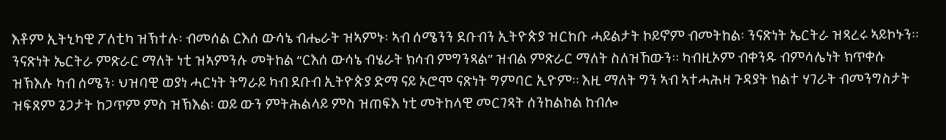እቶም ኢትኒካዊ ፖለቲካ ዝኽተሉ፡ ብመሰል ርእሰ ውሳኔ ብሔራት ዝኣምኑ፡ ኣብ ሰሜንን ደቡብን ኢትዮጵያ ዝርከቡ ሓይልታት ኮይኖም ብመትከል፡ ንናጽነት ኤርትራ ዝጻረሩ ኣይኮኑን። ንናጽነት ኤርትራ ምጽራር ማለት ነቲ ዝኣምንሉ መትከል “ርእሰ ውሳኔ ብሄራት ክሳብ ምግንጻል” ዝብል ምጽራር ማለት ስለዝኸውን። ካብዚኦም ብቀንዱ ብምሳሌነት ክጥቀሱ ዝኽእሉ ካብ ሰሜን፡ ህዝባዊ ወያነ ሓርነት ትግራይ ካብ ደቡብ ኢትዮጵያ ድማ ናይ ኦሮሞ ናጽነት ግምባር ኢዮም። እዚ ማለት ግን ኣብ ኣተሓሕዛ ጉዳያት ክልተ ሃገራት ብመንግስታት ዝፍጸም ጌጋታት ከጋጥም ምስ ዝኽእል፡ ወይ ውን ምትሕልላይ ምስ ዝጠፍእ ነቲ መትከላዊ መርገጻት ሰንከልከል ከብሎ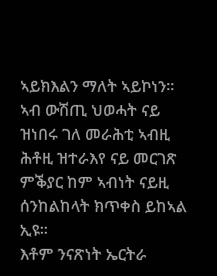ኣይክእልን ማለት ኣይኮነን። ኣብ ውሽጢ ህወሓት ናይ ዝነበሩ ገለ መራሕቲ ኣብዚ ሕቶዚ ዝተራእየ ናይ መርገጽ ምቕያር ከም ኣብነት ናይዚ ሰንከልከላት ክጥቀስ ይከኣል ኢዩ።
እቶም ንናጽነት ኤርትራ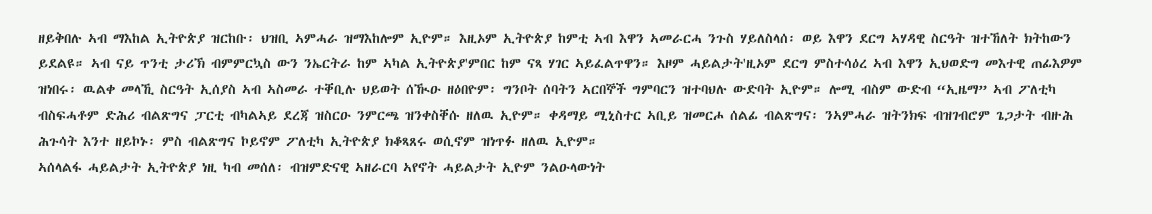ዘይቅበሉ ኣብ ማእከል ኢትዮጵያ ዝርከቡ፡ ህዝቢ ኣምሓራ ዝማእከሎም ኢዮም። እዚኦም ኢትዮጵያ ከምቲ ኣብ እዋን ኣመራርሓ ንጉስ ሃይለስላሰ፡ ወይ እዋን ደርግ ኣሃዳዊ ስርዓት ዝተኸለት ክትከውን ይደልዩ። ኣብ ናይ ጥንቲ ታሪኽ ብምምርኳስ ውን ንኤርትራ ከም ኣካል ኢትዮጵያ'ምበር ከም ናጻ ሃገር ኣይፈልጥዋን። እዞም ሓይልታት'ዚኦም ደርግ ምስተሳዕረ ኣብ እዋን ኢህወድግ መእተዊ ጠፊእዎም ዝነበሩ፡ ዉልቀ መላኺ ስርዓት ኢሰያስ ኣብ ኣስመራ ተቐቢሉ ህይወት ሰዂዑ ዘዕበዮም፡ ግንቦት ሰባትን ኣርበኞች ግምባርን ዝተባህሉ ውድባት ኢዮም። ሎሚ ብስም ውድብ “ኢዜማ” ኣብ ፖለቲካ ብስፍሓቶም ድሕሪ ብልጽግና ፓርቲ ብካልኣይ ደረጃ ዝስርዑ ንምርጫ ዝንቀስቐሱ ዘለዉ ኢዮም። ቀዳማይ ሚኒስተር ኣቢይ ዝመርሖ ሰልፊ ብልጽግና፡ ንኣምሓራ ዝትንክፍ ብዝገብሮም ጌጋታት ብዙሕ ሕጉሳት እንተ ዘይኮኑ፡ ምስ ብልጽግና ኮይኖም ፖለቲካ ኢትዮጵያ ክቆጻጸሩ ወሲኖም ዝነጥፉ ዘለዉ ኢዮም።
ኣሰላልፋ ሓይልታት ኢትዮጵያ ነዚ ካብ መሰለ፡ ብዝምድናዊ ኣዘራርባ ኣየኖት ሓይልታት ኢዮም ንልዑላውነት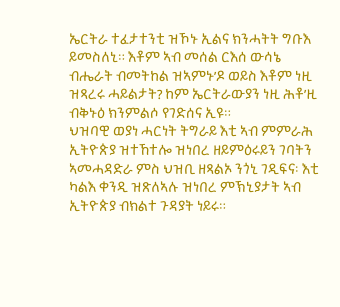ኤርትራ ተፈታተንቲ ዝኾኑ ኢልና ክንሓትት ግቡእ ይመስለኒ። እቶም ኣብ መሰል ርእሰ ውሳኔ ብሔራት ብመትከል ዝኣምኑ’ዶ ወይስ እቶም ነዚ ዝጻረሩ ሓይልታት? ከም ኤርትራውያን ነዚ ሕቶ’ዚ ብቅኑዕ ክንምልሶ የገድሰና ኢዩ።
ህዝባዊ ወያነ ሓርነት ትግራይ እቲ ኣብ ምምራሕ ኢትዮጵያ ዝተኸተሎ ዝነበረ ዘይምዕሩይን ገባትን ኣመሓዳድራ ምስ ህዝቢ ዘጻልኦ ንጎኒ ገዲፍና፡ እቲ ካልእ ቀንዲ ዝጽለኣሉ ዝነበረ ምኽኒያታት ኣብ ኢትዮጵያ ብክልተ ጉዳያት ነይሩ።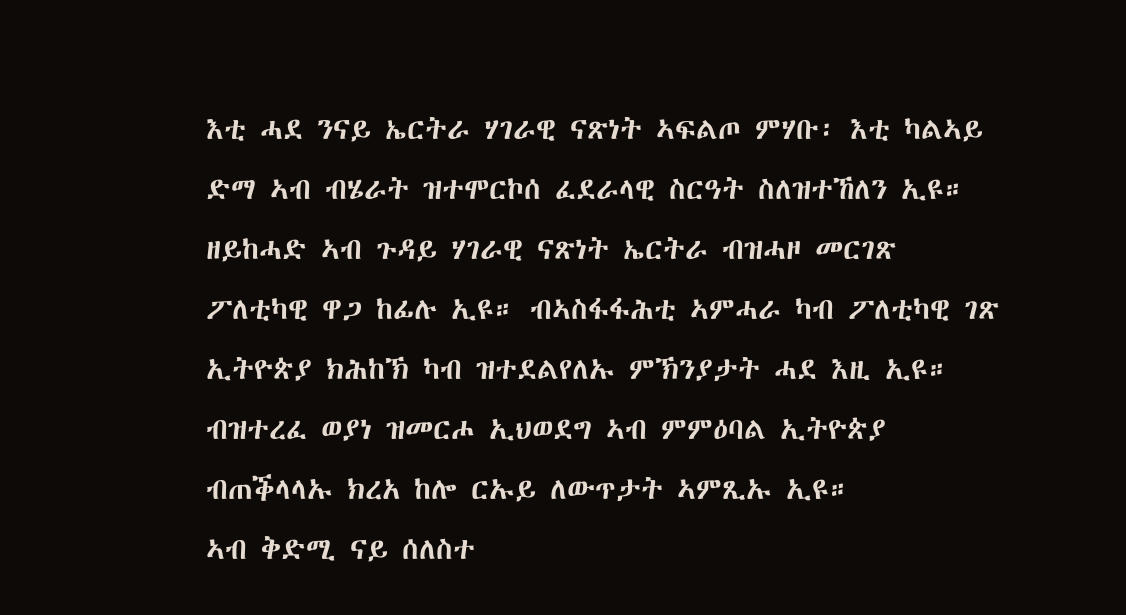እቲ ሓደ ንናይ ኤርትራ ሃገራዊ ናጽነት ኣፍልጦ ምሃቡ፡ እቲ ካልኣይ ድማ ኣብ ብሄራት ዝተሞርኮሰ ፈደራላዊ ስርዓት ስለዝተኸለን ኢዩ። ዘይከሓድ ኣብ ጉዳይ ሃገራዊ ናጽነት ኤርትራ ብዝሓዞ መርገጽ ፖለቲካዊ ዋጋ ከፊሉ ኢዩ። ብኣስፋፋሕቲ ኣምሓራ ካብ ፖለቲካዊ ገጽ ኢትዮጵያ ክሕከኽ ካብ ዝተደልየለኡ ምኽንያታት ሓደ እዚ ኢዩ። ብዝተረፈ ወያነ ዝመርሖ ኢህወደግ ኣብ ምምዕባል ኢትዮጵያ ብጠቕላላኡ ክረአ ከሎ ርኡይ ለውጥታት ኣምጺኡ ኢዩ።
ኣብ ቅድሚ ናይ ሰለስተ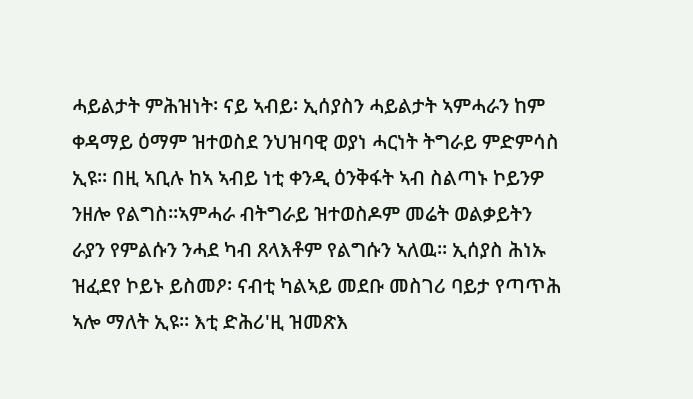ሓይልታት ምሕዝነት፡ ናይ ኣብይ፡ ኢሰያስን ሓይልታት ኣምሓራን ከም ቀዳማይ ዕማም ዝተወስደ ንህዝባዊ ወያነ ሓርነት ትግራይ ምድምሳስ ኢዩ። በዚ ኣቢሉ ከኣ ኣብይ ነቲ ቀንዲ ዕንቅፋት ኣብ ስልጣኑ ኮይንዎ ንዘሎ የልግስ።ኣምሓራ ብትግራይ ዝተወስዶም መሬት ወልቃይትን ራያን የምልሱን ንሓደ ካብ ጸላእቶም የልግሱን ኣለዉ። ኢሰያስ ሕነኡ ዝፈደየ ኮይኑ ይስመዖ፡ ናብቲ ካልኣይ መደቡ መስገሪ ባይታ የጣጥሕ ኣሎ ማለት ኢዩ። እቲ ድሕሪ'ዚ ዝመጽእ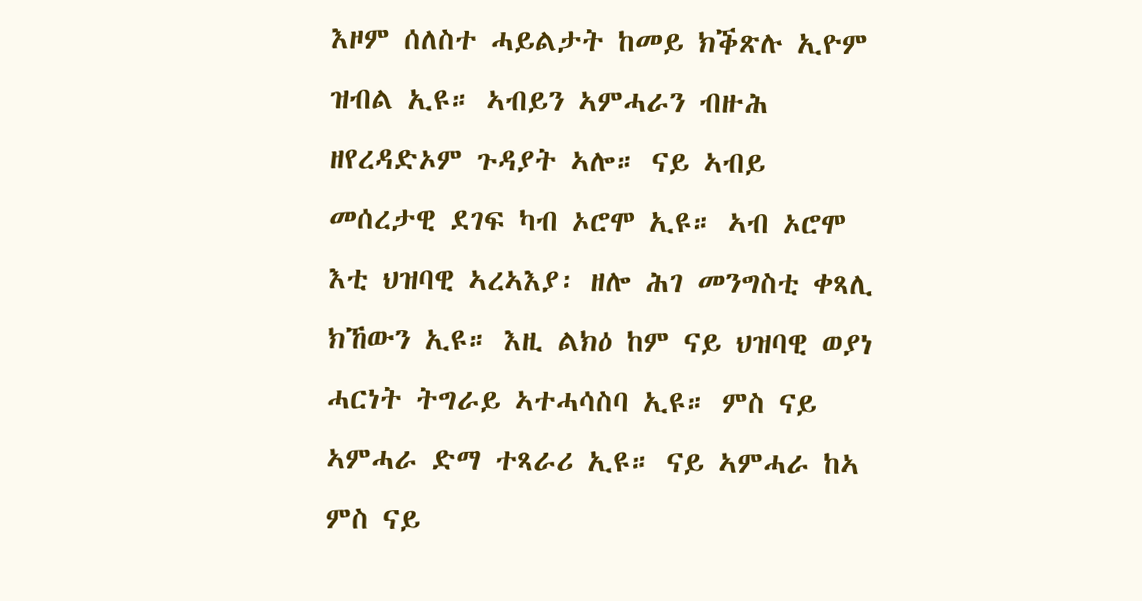እዞም ሰለስተ ሓይልታት ከመይ ክቕጽሉ ኢዮም ዝብል ኢዩ። ኣብይን ኣምሓራን ብዙሕ ዘየረዳድኦም ጉዳያት ኣሎ። ናይ ኣብይ መሰረታዊ ደገፍ ካብ ኦሮሞ ኢዩ። ኣብ ኦሮሞ እቲ ህዝባዊ ኣረኣእያ፡ ዘሎ ሕገ መንግስቲ ቀጻሊ ክኸውን ኢዩ። እዚ ልክዕ ከም ናይ ህዝባዊ ወያነ ሓርነት ትግራይ ኣተሓሳስባ ኢዩ። ምስ ናይ ኣምሓራ ድማ ተጻራሪ ኢዩ። ናይ ኣምሓራ ከኣ ምስ ናይ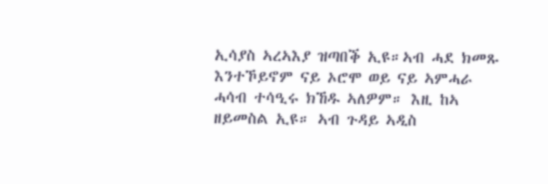ኢሳያስ ኣረኣእያ ዝጣበቕ ኢዩ።ኣብ ሓደ ክመጹ እንተኾይኖም ናይ ኦሮሞ ወይ ናይ ኣምሓራ ሓሳብ ተሳዒሩ ክኸዱ ኣለዎም። እዚ ከኣ ዘይመስል ኢዩ። ኣብ ጉዳይ ኣዲስ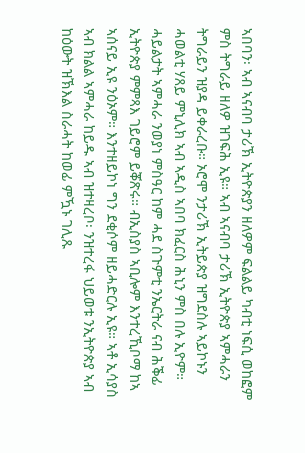ኣበባን፡ ኣብ ኣናብባ ታሪኽ ኢትዮጵያን ዘለዎም ፍልልይ ካብቲ ነፍሲ ወከፎም ምስ ትግራይ ዘለዎ ዝገፍሕ ኢዩ። ኣብ ኣናብባ ታሪኽ ኢትዮጵያ ኣምሓራን ትግራይን ዝያዳ ይቀራረቡ። ኦሮሞ ንታሪኽ ኢትይጵያ ዝግደስሉ ኣይኮኑን ሓወልቲ ሃጸይ ምኒሊክ ኣብ ኣዲስ ኣበባ ክፈርስ ሕኒን ምስ በሉ ኢዮም።
ሓይልታት ኣምሓራ ንወያነ ምስዓር ከም ሓደ ስጉምቲ ንኤርትራ ናብ ሕቕፊ ኢትዮጵያ ምምጻእ ገይሮም ይቖጽሩ። ብኢስያስ ኣቢሎም እንተረኺቦማ ከኣ ኣሰናይ ኢዩ ንዕኦም። እንተዘይኮነ ግን ደቂሶም ዘይሓድርሉ ኢዩ። ኣቶ ኢሳያስ ኣብ ክልል ኣምሓራ ከይዱ ኣብ ዝተዛረቦ፡ ንዝተረፋ ህይወቱ ንኢትዮጵያ ኣብ ከዕውት ዝኽእል ስራሓት ከወፊ ምዃኑ ገሊጹ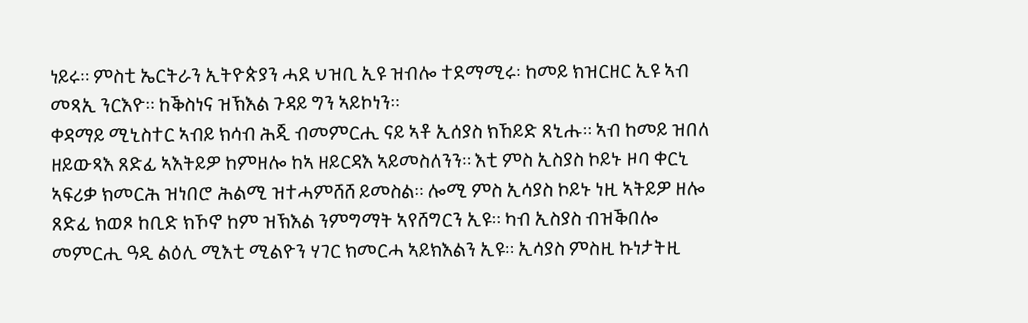ነይሩ። ምስቲ ኤርትራን ኢትዮጵያን ሓደ ህዝቢ ኢዩ ዝብሎ ተደማሚሩ፡ ከመይ ክዝርዘር ኢዩ ኣብ መጻኢ ንርእዮ። ከቕስነና ዝኽእል ጉዳይ ግን ኣይኮነን።
ቀዳማይ ሚኒስተር ኣብይ ክሳብ ሕጂ ብመምርሒ ናይ ኣቶ ኢሰያስ ክኸይድ ጸኒሑ። ኣብ ከመይ ዝበለ ዘይውጻእ ጸድፊ ኣእትይዎ ከምዘሎ ከኣ ዘይርዳእ ኣይመስለንን። እቲ ምስ ኢስያስ ኮይኑ ዞባ ቀርኒ ኣፍሪቃ ክመርሕ ዝነበሮ ሕልሚ ዝተሓምሸሸ ይመስል። ሎሚ ምስ ኢሳያስ ኮይኑ ነዚ ኣትይዎ ዘሎ ጸድፊ ክወጾ ከቢድ ክኾኖ ከም ዝኽእል ንምግማት ኣየሸግርን ኢዩ። ካብ ኢስያስ ብዝቕበሎ መምርሒ ዓዲ ልዕሊ ሚእቲ ሚልዮን ሃገር ክመርሓ ኣይክእልን ኢዩ። ኢሳያስ ምስዚ ኩነታትዚ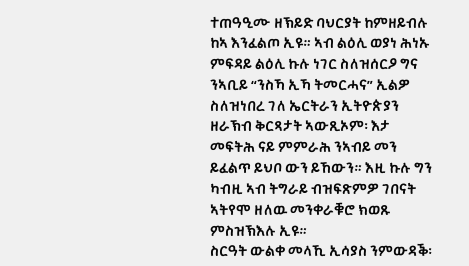ተጠዓዒሙ ዘኽይድ ባህርያት ከምዘይብሉ ከኣ እንፈልጦ ኢዩ። ኣብ ልዕሊ ወያነ ሕነኡ ምፍዳይ ልዕሊ ኩሉ ነገር ስለዝሰርዖ ግና ንኣቢይ “ንስኻ ኢኻ ትመርሓና” ኢልዎ ስለዝነበረ ገለ ኤርትራን ኢትዮጵያን ዘራኽብ ቅርጻታት ኣውጺኦም፡ እታ መፍትሕ ናይ ምምራሕ ንኣብይ መን ይፈልጥ ይህቦ ውን ይኸውን። እዚ ኩሉ ግን ካብዚ ኣብ ትግራይ ብዝፍጽምዎ ገበናት ኣትየሞ ዘለዉ መንቀራቑሮ ክወጹ ምስዝኽእሉ ኢዩ።
ስርዓት ውልቀ መላኺ ኢሳያስ ንምውዳቕ፡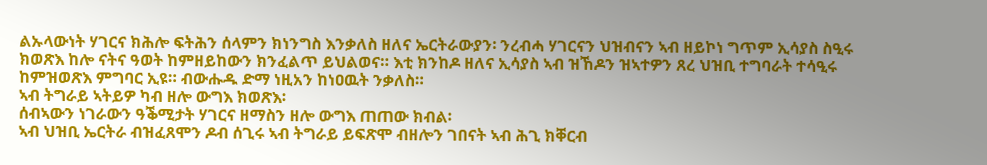ልኡላውነት ሃገርና ክሕሎ ፍትሕን ሰላምን ክነንግስ እንቃለስ ዘለና ኤርትራውያን፡ ንረብሓ ሃገርናን ህዝብናን ኣብ ዘይኮነ ግጥም ኢሳያስ ስዒሩ ክወጽእ ከሎ ናትና ዓወት ከምዘይከውን ክንፈልጥ ይህልወና። እቲ ክንከዶ ዘለና ኢሳያስ ኣብ ዝኸዶን ዝኣተዎን ጸረ ህዝቢ ተግባራት ተሳዒሩ ከምዝወጽእ ምግባር ኢዩ። ብውሑዱ ድማ ነዚአን ከነዐዉት ንቃለስ።
ኣብ ትግራይ ኣትይዎ ካብ ዘሎ ውግእ ክወጽእ፡
ሰብኣውን ነገራውን ዓቕሚታት ሃገርና ዘማስን ዘሎ ውግእ ጠጠው ክብል፡
ኣብ ህዝቢ ኤርትራ ብዝፈጸሞን ዶብ ሰጊሩ ኣብ ትግራይ ይፍጽሞ ብዘሎን ገበናት ኣብ ሕጊ ክቐርብ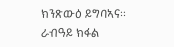ክንጽውዕ ይግባኣና።
ራብዓይ ክፋል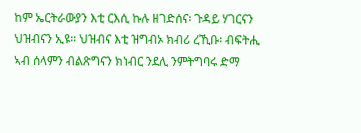ከም ኤርትራውያን እቲ ርእሲ ኩሉ ዘገድሰና፡ ጉዳይ ሃገርናን ህዝብናን ኢዩ። ህዝብና እቲ ዝግብኦ ክብሪ ረኺቡ፡ ብፍትሒ ኣብ ሰላምን ብልጽግናን ክነብር ንደሊ ንምትግባሩ ድማ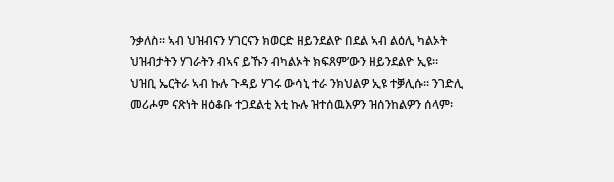ንቃለስ። ኣብ ህዝብናን ሃገርናን ክወርድ ዘይንደልዮ በደል ኣብ ልዕሊ ካልኦት ህዝብታትን ሃገራትን ብኣና ይኹን ብካልኦት ክፍጸም’ውን ዘይንደልዮ ኢዩ። ህዝቢ ኤርትራ ኣብ ኩሉ ጉዳይ ሃገሩ ውሳኒ ተራ ንክህልዎ ኢዩ ተቓሊሱ። ንገድሊ መሪሖም ናጽነት ዘዕቆቡ ተጋደልቲ እቲ ኩሉ ዝተሰዉእዎን ዝሰንከልዎን ሰላም፡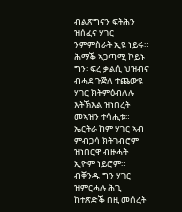ብልጽግናን ፍትሕን ዝሰፈና ሃገር ንምምስራት ኢዩ ነይሩ። ሕማቕ ኣጋጣሚ ኮይኑ ግን፡ ፍረ ቃልሲ ህዝብና ብሓደ ጉጅለ ተጨውዩ ሃገር ክትምዕብለሉ እትኽእል ዝነበረት መኣዝን ተሳሒቱ።
ኤርትራ ከም ሃገር ኣብ ምብጋሳ ክትገብሮም ዝነበርዋ ብዙሓት ኢዮም ነይሮም። ብቐንዱ ግን ሃገር ዝምርሓሉ ሕጊ ከተጽድቕ በዚ መሰረት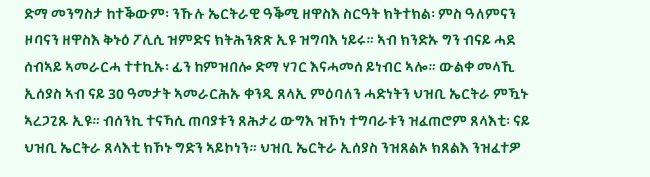ድማ መንግስታ ከተቕውም፡ ንኹሉ ኤርትራዊ ዓቕሚ ዘዋስእ ስርዓት ክትተክል፡ ምስ ዓለምናን ዞባናን ዘዋስእ ቅኑዕ ፖሊሲ ዝምድና ክትሕንጽጽ ኢዩ ዝግባእ ነይሩ። ኣብ ክንድኡ ግን ብናይ ሓደ ሰብኣይ ኣመራርሓ ተተኪኡ፡ ፊን ከምዝበሎ ድማ ሃገር እናሓመሰ ይነብር ኣሎ። ውልቀ መላኺ ኢሰያስ ኣብ ናይ 30 ዓመታት ኣመራርሕኡ ቀንዲ ጸላኢ ምዕባለን ሓድነትን ህዝቢ ኤርትራ ምዃኑ ኣረጋጊጹ ኢዩ። ብሰንኪ ተናኻሲ ጠባያቱን ጸሕታሪ ውግእ ዝኾነ ተግባራቱን ዝፈጠሮም ጸላእቲ፡ ናይ ህዝቢ ኤርትራ ጸላእቲ ክኾኑ ግድን ኣይኮነን። ህዝቢ ኤርትራ ኢሰያስ ንዝጸልኦ ክጸልእ ንዝፈተዎ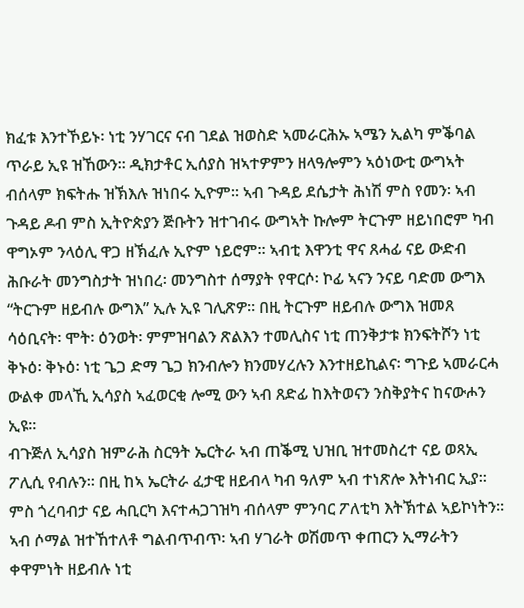ክፈቱ እንተኾይኑ፡ ነቲ ንሃገርና ናብ ገደል ዝወስድ ኣመራርሕኡ ኣሜን ኢልካ ምቕባል ጥራይ ኢዩ ዝኸውን። ዲክታቶር ኢሰያስ ዝኣተዎምን ዘላዓሎምን ኣዕነውቲ ውግኣት ብሰላም ክፍትሑ ዝኽእሉ ዝነበሩ ኢዮም። ኣብ ጉዳይ ደሴታት ሕነሽ ምስ የመን፡ ኣብ ጉዳይ ዶብ ምስ ኢትዮጵያን ጅቡትን ዝተገብሩ ውግኣት ኩሎም ትርጉም ዘይነበሮም ካብ ዋግኦም ንላዕሊ ዋጋ ዘኽፈሉ ኢዮም ነይሮም። ኣብቲ እዋንቲ ዋና ጸሓፊ ናይ ውድብ ሕቡራት መንግስታት ዝነበረ፡ መንግስተ ሰማያት የዋርሶ፡ ኮፊ ኣናን ንናይ ባድመ ውግእ “ትርጉም ዘይብሉ ውግእ” ኢሉ ኢዩ ገሊጽዎ። በዚ ትርጉም ዘይብሉ ውግእ ዝመጸ ሳዕቢናት፡ ሞት፡ ዕንወት፡ ምምዝባልን ጽልእን ተመሊስና ነቲ ጠንቅታቱ ክንፍትሾን ነቲ ቅኑዕ፡ ቅኑዕ፡ ነቲ ጌጋ ድማ ጌጋ ክንብሎን ክንመሃረሉን እንተዘይኪልና፡ ግጉይ ኣመራርሓ ውልቀ መላኺ ኢሳያስ ኣፈወርቂ ሎሚ ውን ኣብ ጸድፊ ከእትወናን ንስቅያትና ከናውሖን ኢዩ።
ብጉጅለ ኢሳያስ ዝምራሕ ስርዓት ኤርትራ ኣብ ጠቕሚ ህዝቢ ዝተመስረተ ናይ ወጻኢ ፖሊሲ የብሉን። በዚ ከኣ ኤርትራ ፈታዊ ዘይብላ ካብ ዓለም ኣብ ተነጽሎ እትነብር ኢያ። ምስ ጎረባብታ ናይ ሓቢርካ እናተሓጋገዝካ ብሰላም ምንባር ፖለቲካ እትኽተል ኣይኮነትን። ኣብ ሶማል ዝተኸተለቶ ግልብጥብጥ፡ ኣብ ሃገራት ወሽመጥ ቀጠርን ኢማራትን ቀዋምነት ዘይብሉ ነቲ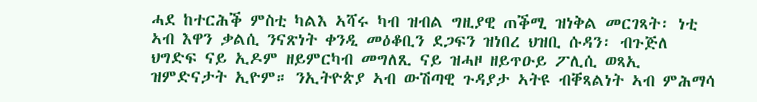ሓደ ከተርሕቕ ምስቲ ካልእ ኣሻሩ ካብ ዝብል ግዚያዊ ጠቕሚ ዝነቅል መርገጻት፡ ነቲ ኣብ እዋን ቃልሲ ንናጽነት ቀንዲ መዕቆቢን ደጋፍን ዝነበረ ህዝቢ ሱዳን፡ ብጉጅለ ህግድፍ ናይ ኢዶም ዘይምርካብ መግለጺ ናይ ዝሓዞ ዘይጥዑይ ፖሊሲ ወጻኢ ዝምድናታት ኢዮም። ንኢትዮጵያ ኣብ ውሽጣዊ ጉዳያታ ኣትዩ ብቐጻልነት ኣብ ምሕማሳ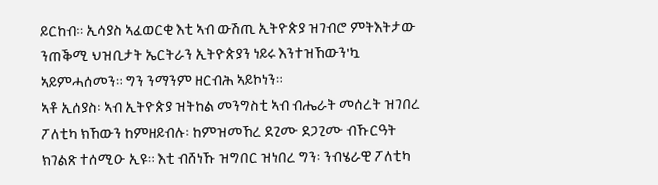ይርከብ። ኢሳያስ ኣፈወርቂ እቲ ኣብ ውሽጢ ኢትዮጵያ ዝገብሮ ምትእትታው ንጠቕሚ ህዝቢታት ኤርትራን ኢትዮጵያን ነይሩ እንተዝኸውን'ኳ ኣይምሓሰመን። ግን ንማንም ዘርብሕ ኣይኮነን።
ኣቶ ኢሰያስ፡ ኣብ ኢትዮጵያ ዝትከል መንግስቲ ኣብ ብሔራት መሰረት ዝገበረ ፖለቲካ ክኸውን ከምዘይብሉ፡ ከምዝመኸረ ደጊሙ ደጋጊሙ ብኹርዓት ክገልጽ ተሰሚዑ ኢዩ። እቲ ብሸነኹ ዝግበር ዝነበረ ግን፡ ንብሄራዊ ፖለቲካ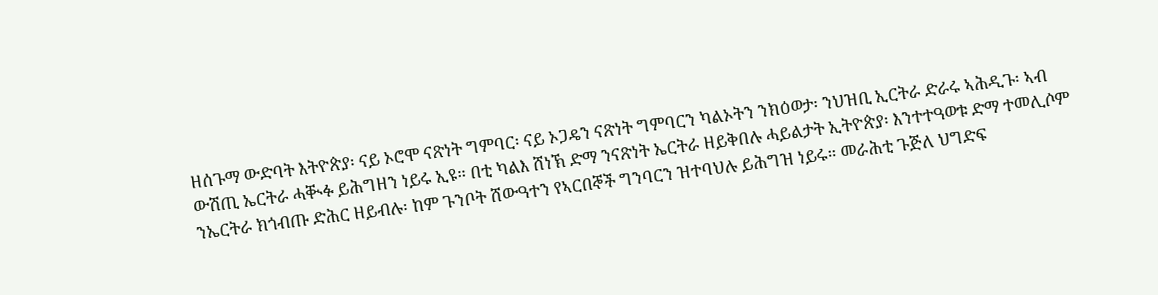ዘሰጉማ ውድባት እትዮጵያ፡ ናይ ኦሮሞ ናጽነት ግምባር፡ ናይ ኦጋዴን ናጽነት ግምባርን ካልኦትን ንክዕወታ፡ ንህዝቢ ኢርትራ ድራሩ ኣሕዲጉ፡ ኣብ ውሽጢ ኤርትራ ሓቚፉ ይሕግዘን ነይሩ ኢዩ። በቲ ካልእ ሸነኽ ድማ ንናጽነት ኤርትራ ዘይቅበሉ ሓይልታት ኢትዮጵያ፡ እንተተዓወቱ ድማ ተመሊሶም ንኤርትራ ክጎብጡ ድሕር ዘይብሉ፡ ከም ጉንቦት ሸውዓተን የኣርበኞች ግንባርን ዝተባህሉ ይሕግዝ ነይሩ። መራሕቲ ጉጅለ ህግድፍ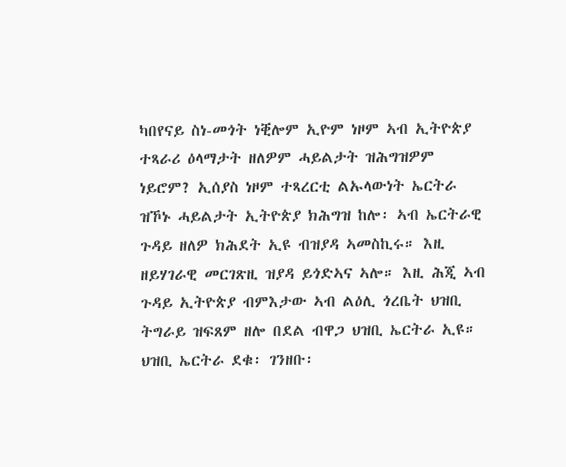ካበየናይ ስነ-መጎት ነቒሎም ኢዮም ነዞም ኣብ ኢትዮጵያ ተጻራሪ ዕላማታት ዘለዎም ሓይልታት ዝሕግዝዎም ነይሮም? ኢሰያስ ነዞም ተጻረርቲ ልኡላውነት ኤርትራ ዝኾኑ ሓይልታት ኢትዮጵያ ክሕግዝ ከሎ፡ ኣብ ኤርትራዊ ጉዳይ ዘለዎ ክሕደት ኢዩ ብዝያዳ ኣመስኪሩ። እዚ ዘይሃገራዊ መርገጽዚ ዝያዳ ይጎድኣና ኣሎ። እዚ ሕጂ ኣብ ጉዳይ ኢትዮጵያ ብምእታው ኣብ ልዕሊ ጎረቤት ህዝቢ ትግራይ ዝፍጸም ዘሎ በደል ብዋጋ ህዝቢ ኤርትራ ኢዩ። ህዝቢ ኤርትራ ደቁ፡ ገንዘቡ፡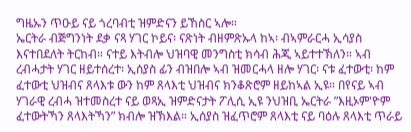ግዜኡን ጥዑይ ናይ ጎረባብቲ ዝምድናን ይኸስር ኣሎ።
ኤርትራ ብጅግንነት ደቃ ናጻ ሃገር ኮይና፡ ናጽነት ብዘምጽኡላ ከኣ፡ ብኣምራርሓ ኢሳያስ እናተበደለት ትርከብ። ናተይ እትብሎ ህዝባዊ መንግስቲ ክሳብ ሕጂ ኣይተተኽለን። ኣብ ረብሓታት ሃገር ዘይተሰረተ፡ ኢሰያስ ፊን ብዝበሎ ኣብ ዝመርሓላ ዘሎ ሃገር፡ ናቱ ፈተውቲ፡ ከም ፈተውቲ ህዝብና ጸላእቱ ውን ከም ጸላእቲ ህዝብና ክንቆጽሮም ዘይከኣል ኢዩ። በየናይ ኣብ ሃገራዊ ረብሓ ዝተመስረተ ናይ ወጻኢ ዝምድናታት ፖሊሲ ኢዩ ንህዝቢ ኤርትራ ”እዚኦም'ዮም ፈተውትኻን ጸላእትኻን” ክብሎ ዝኽእል። ኢሰያስ ዝፈጥሮም ጸላእቲ ናይ ባዕሉ ጸላእቲ ጥራይ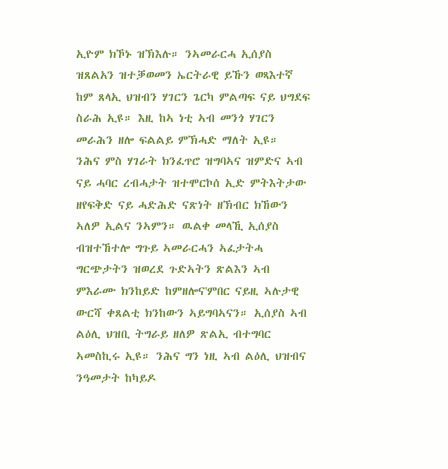ኢዮም ክኾኑ ዝኽእሉ። ንኣመራርሓ ኢሰያስ ዝጸልአን ዝተቓወመን ኤርትራዊ ይኹን ወጻእተኛ ከም ጸላኢ ህዝብን ሃገርን ጌርካ ምልጣፍ ናይ ህግደፍ ስራሕ ኢዩ። እዚ ከኣ ነቲ ኣብ መንጎ ሃገርን መራሕን ዘሎ ፍልልይ ምኽሓድ ማለት ኢዩ።
ንሕና ምስ ሃገራት ክንፈጥሮ ዝግባኣና ዝምድና ኣብ ናይ ሓባር ረብሓታት ዝተሞርኮሰ ኢድ ምትእትታው ዘየፍቅድ ናይ ሓድሕድ ናጽነት ዘኽብር ክኸውን ኣለዎ ኢልና ንኣምን። ዉልቀ መላኺ ኢሰያስ ብዝተኸተሎ ግጉይ ኣመራርሓን ኣፈታትሓ ግርጭታትን ዝወረደ ጉድኣትን ጽልእን ኣብ ምእራሙ ክንከይድ ከምዘሎና'ምበር ናይዚ ኣሉታዊ ውርሻ ቀጸልቲ ክንከውን ኣይግባኣናን። ኢሰያስ ኣብ ልዕሊ ህዝቢ ትግራይ ዘለዎ ጽልኢ ብተግባር ኣመስኪሩ ኢዩ። ንሕና ግን ነዚ ኣብ ልዕሊ ህዝብና ንዓመታት ከካይዶ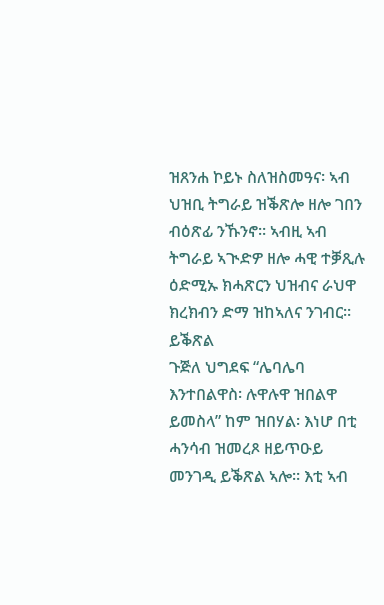ዝጸንሐ ኮይኑ ስለዝስመዓና፡ ኣብ ህዝቢ ትግራይ ዝቕጽሎ ዘሎ ገበን ብዕጽፊ ንኹንኖ። ኣብዚ ኣብ ትግራይ ኣጒድዎ ዘሎ ሓዊ ተቓጺሉ ዕድሚኡ ክሓጽርን ህዝብና ራህዋ ክረክብን ድማ ዝከኣለና ንገብር።
ይቕጽል
ጉጅለ ህግደፍ “ሌባሌባ እንተበልዋስ፡ ሉዋሉዋ ዝበልዋ ይመስላ” ከም ዝበሃል፡ እነሆ በቲ ሓንሳብ ዝመረጾ ዘይጥዑይ መንገዲ ይቕጽል ኣሎ። እቲ ኣብ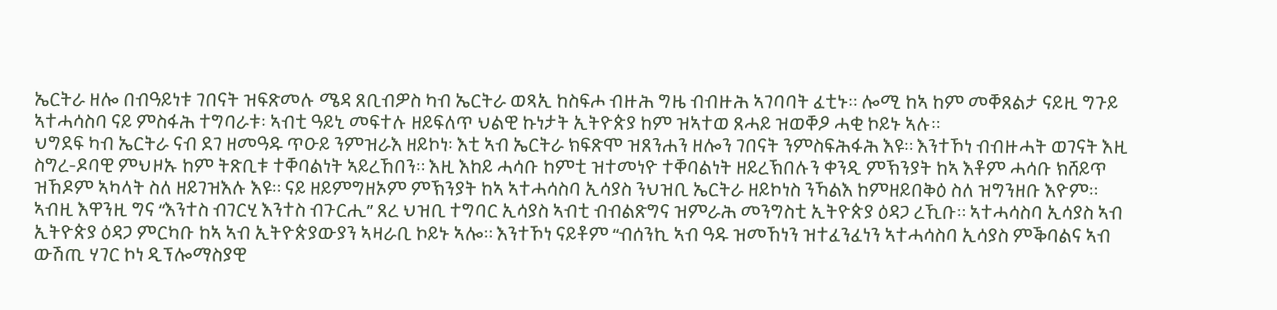ኤርትራ ዘሎ በብዓይነቱ ገበናት ዝፍጽመሉ ሜዳ ጸቢብዎስ ካብ ኤርትራ ወጻኢ ከስፍሖ ብዙሕ ግዜ ብብዙሕ ኣገባባት ፈቲኑ። ሎሚ ከኣ ከም መቐጸልታ ናይዚ ግጉይ ኣተሓሳስባ ናይ ምስፋሕ ተግባራቱ፡ ኣብቲ ዓይኒ መፍተሉ ዘይፍለጥ ህልዊ ኩነታት ኢትዮጵያ ከም ዝኣተወ ጸሓይ ዝወቐዖ ሓቂ ኮይኑ ኣሉ።
ህግደፍ ካብ ኤርትራ ናብ ደገ ዘመዓዱ ጥዑይ ንምዝራእ ዘይኮነ፡ እቲ ኣብ ኤርትራ ክፍጽሞ ዝጸንሐን ዘሎን ገበናት ንምስፍሕፋሕ እዩ። እንተኾነ ብብዙሓት ወገናት እዚ ስግረ-ዶባዊ ምህዞኡ ከም ትጽቢቱ ተቐባልነት ኣይረኸበን። እዚ እከይ ሓሳቡ ከምቲ ዝተመነዮ ተቐባልነት ዘይረኽበሉን ቀንዲ ምኽንያት ከኣ እቶም ሓሳቡ ክሸይጥ ዝኸዶም ኣካላት ስለ ዘይገዝእሉ እዩ። ናይ ዘይምግዘኦም ምኽንያት ከኣ ኣተሓሳስባ ኢሳያስ ንህዝቢ ኤርትራ ዘይኮነስ ንኻልእ ከምዘይበቅዕ ስለ ዝግንዘቡ እዮም። ኣብዚ እዋንዚ ግና “እንተስ ብገርሂ እንተስ ብጉርሒ” ጸረ ህዝቢ ተግባር ኢሳያስ ኣብቲ ብብልጽግና ዝምራሕ መንግስቲ ኢትዮጵያ ዕዳጋ ረኺቡ። ኣተሓሳስባ ኢሳያስ ኣብ ኢትዮጵያ ዕዳጋ ምርካቡ ከኣ ኣብ ኢትዮጵያውያን ኣዛራቢ ኮይኑ ኣሎ። እንተኾነ ናይቶም “ብሰንኪ ኣብ ዓዱ ዝመኸነን ዝተፈንፈነን ኣተሓሳስባ ኢሳያስ ምቕባልና ኣብ ውሽጢ ሃገር ኮነ ዲፕሎማስያዊ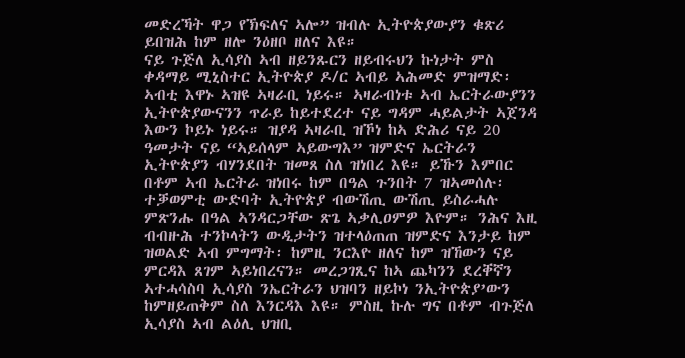መድረኻት ዋጋ የኽፍለና ኣሎ” ዝብሉ ኢትዮጵያውያን ቁጽሪ ይበዝሕ ከም ዘሎ ንዕዘቦ ዘለና እዩ።
ናይ ጉጅለ ኢሳያስ ኣብ ዘይንጹርን ዘይብሩህን ኩነታት ምስ ቀዳማይ ሚኒስተር ኢትዮጵያ ዶ/ር ኣብይ ኣሕመድ ምዝማድ፡ ኣብቲ እዋኑ ኣዝዩ ኣዛራቢ ነይሩ። ኣዛራብነቱ ኣብ ኤርትራውያንን ኢትዮጵያውናንን ጥራይ ከይተደረተ ናይ ግዳም ሓይልታት ኣጀንዳ እውን ኮይኑ ነይሩ። ዝያዳ ኣዛራቢ ዝኾነ ከኣ ድሕሪ ናይ 20 ዓመታት ናይ “ኣይሰላም ኣይውግእ” ዝምድና ኤርትራን ኢትዮጵያን ብሃንደበት ዝመጸ ስለ ዝነበረ እዩ። ይኹን እምበር በቶም ኣብ ኤርትራ ዝነበሩ ከም በዓል ጉንበት 7 ዝኣመሰሉ፡ ተቓወምቲ ውድባት ኢትዮጵያ ብውሽጢ ውሽጢ ይስራሓሉ ምጽንሑ በዓል ኣንዳርጋቸው ጽጌ ኣቃሊዐምዎ እዮም። ንሕና እዚ ብብዙሕ ተንኮላትን ውዲታትን ዝተላዕጠጠ ዝምድና እንታይ ከም ዝወልድ ኣብ ምግማት፡ ከምዚ ንርእዮ ዘለና ከም ዝኸውን ናይ ምርዳእ ጸገም ኣይነበረናን። መረጋገጺና ከኣ ጨካንን ደረቐኛን ኣተሓሳስባ ኢሳያስ ንኤርትራን ህዝባን ዘይኮነ ንኢትዮጵያ’ውን ከምዘይጠቅም ስለ እንርዳእ እዩ። ምስዚ ኩሉ ግና በቶም ብጉጅለ ኢሳያስ ኣብ ልዕሊ ህዝቢ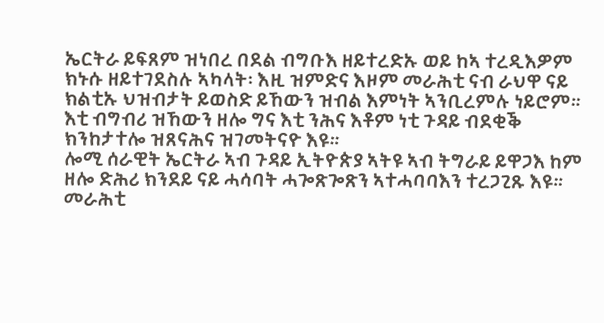ኤርትራ ይፍጸም ዝነበረ በደል ብግቡእ ዘይተረድኡ ወይ ከኣ ተረዲእዎም ክኑሱ ዘይተገደስሉ ኣካላት፡ እዚ ዝምድና እዞም መራሕቲ ናብ ራህዋ ናይ ክልቲኡ ህዝብታት ይወስድ ይኸውን ዝብል እምነት ኣንቢረምሉ ነይሮም። እቲ ብግብሪ ዝኸውን ዘሎ ግና እቲ ንሕና እቶም ነቲ ጉዳይ ብደቂቕ ክንከታተሎ ዝጸናሕና ዝገመትናዮ እዩ።
ሎሚ ሰራዊት ኤርትራ ኣብ ጉዳይ ኢትዮጵያ ኣትዩ ኣብ ትግራይ ይዋጋእ ከም ዘሎ ድሕሪ ክንደይ ናይ ሓሳባት ሓጐጽጐጽን ኣተሓባባእን ተረጋጊጹ እዩ። መራሕቲ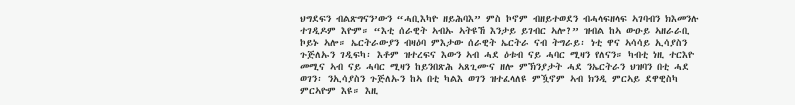ህግደፍን ብልጽግናን’ውን “ሓቢእካዮ ዘይሕባእ” ምስ ኮኖም ብዘይተወደን ብሓላፍዘላፍ ኣገባብን ክእመንሉ ተገዲዶም እዮም። “እቲ ሰራዊት ኣብኡ ኣትዩኸ እንታይ ይገብር ኣሎ?” ዝብል ከኣ ውዑይ ኣዘራራቢ ኮይኑ ኣሎ። ኤርትራውያን ብዛዕባ ምእታው ሰራዊት ኤርትራ ናብ ትግራይ፡ ነቲ ዋና ኣሳሳይ ኢሳያስን ጉጅለኡን ገዲፍካ፡ እቶም ዝተረፍና እውን ኣብ ሓደ ዕቱብ ናይ ሓባር ሚዛን የለናን። ካብቲ ነዚ ተርእዮ መሚና ኣብ ናይ ሓባር ሚዛን ከይንበጽሕ ኣጸጊሙና ዘሎ ምኽንያታት ሓደ ንኤርትራን ህዝባን በቲ ሓደ ወገን፡ ንኢሳያስን ጉጅለኡን ከኣ በቲ ካልእ ወገን ዝተፈላለዩ ምዃኖም ኣብ ክንዲ ምርኣይ ደዋዊስካ ምርኣዮም እዩ። እዚ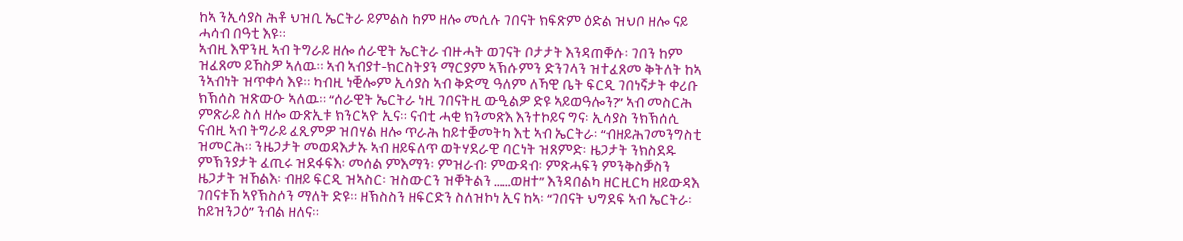ከኣ ንኢሳያስ ሕቶ ህዝቢ ኤርትራ ይምልስ ከም ዘሎ መሲሉ ገበናት ክፍጽም ዕድል ዝህቦ ዘሎ ናይ ሓሳብ በዓቲ እዩ።
ኣብዚ እዋንዚ ኣብ ትግራይ ዘሎ ሰራዊት ኤርትራ ብዙሓት ወገናት ቦታታት እንዳጠቐሱ፡ ገበን ከም ዝፈጸመ ይኸስዎ ኣለዉ። ኣብ ኣብያተ-ክርስትያን ማርያም ኣኽሱምን ድንገላን ዝተፈጸመ ቅትለት ከኣ ንኣብነት ዝጥቀሳ እዩ። ካብዚ ነቒሎም ኢሳያስ ኣብ ቅድሚ ዓለም ለኻዊ ቤት ፍርዲ ገበነኛታት ቀሪቡ ክኽሰስ ዝጽውዑ ኣለዉ። “ሰራዊት ኤርትራ ነዚ ገበናትዚ ውዒልዎ ድዩ ኣይወዓሎን?” ኣብ መስርሕ ምጽራይ ስለ ዘሎ ውጽኢቱ ክንርኣዮ ኢና። ናብቲ ሓቂ ክንመጽእ እንተኮይና ግና፡ ኢሳያስ ንክኽሰሲ ናብዚ ኣብ ትግራይ ፈጺምዎ ዝበሃል ዘሎ ጥራሕ ከይተቛመትካ እቲ ኣብ ኤርትራ፡ “ብዘይሕገመንግስቲ ዝመርሕ። ንዜጋታት መወዳእታኡ ኣብ ዘይፍለጥ ወትሃደራዊ ባርነት ዝጸምድ፡ ዜጋታት ንክስደዱ ምኽንያታት ፈጢሩ ዝደፋፍእ፡ መሰል ምእማን፡ ምዝራብ፡ ምውዳብ፡ ምጽሓፍን ምንቅስቓስን ዜጋታት ዝኸልእ፡ ብዘይ ፍርዲ ዝኣስር፡ ዝስውርን ዝቐትልን ……ወዘተ” እንዳበልካ ዘርዚርካ ዘይውዳእ ገበናቱኸ ኣየኽስሶን ማለት ድዩ። ዘኽስስን ዘፍርድን ስለዝኮነ ኢና ከኣ፡ “ገበናት ህግደፍ ኣብ ኤርትራ፡ ከይዝንጋዕ” ንብል ዘለና።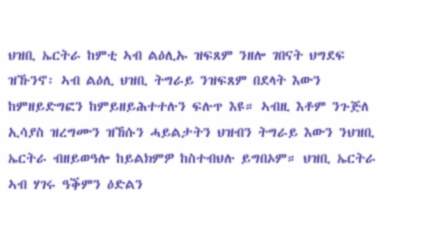ህዝቢ ኤርትራ ከምቲ ኣብ ልዕሊኡ ዝፍጸም ንዘሎ ገበናት ህግደፍ ዝኹንኖ፡ ኣብ ልዕሊ ህዝቢ ትግራይ ንዝፍጸም በደላት እውን ከምዘይድግፎን ከምይዘይሕተተሉን ፍሉጥ እዩ። ኣብዚ እቶም ንጉጅለ ኢሳያስ ዝረግሙን ዝኸሱን ሓይልታትን ህዝብን ትግራይ እውን ንህዝቢ ኤርትራ ብዘይወዓሎ ከይልክምዎ ከስተብህሉ ይግበኦም። ህዝቢ ኤርትራ ኣብ ሃገሩ ዓቕምን ዕድልን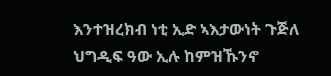እንተዝረክብ ነቲ ኢድ ኣእታውነት ጉጅለ ህግዲፍ ዓው ኢሉ ከምዝኹንኖ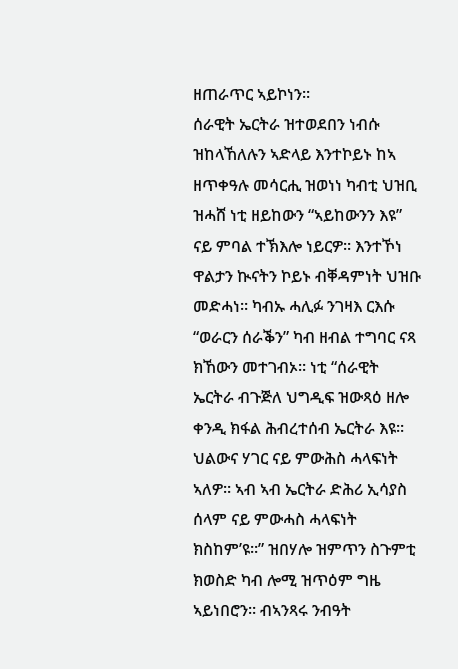ዘጠራጥር ኣይኮነን።
ሰራዊት ኤርትራ ዝተወደበን ነብሱ ዝከላኸለሉን ኣድላይ እንተኮይኑ ከኣ ዘጥቀዓሉ መሳርሒ ዝወነነ ካብቲ ህዝቢ ዝሓሸ ነቲ ዘይከውን “ኣይከውንን እዩ” ናይ ምባል ተኽእሎ ነይርዎ። እንተኾነ ዋልታን ኲናትን ኮይኑ ብቐዳምነት ህዝቡ መድሓነ። ካብኡ ሓሊፉ ንገዛእ ርእሱ “ወራርን ሰራቕን” ካብ ዘብል ተግባር ናጻ ክኸውን መተገብኦ። ነቲ “ሰራዊት ኤርትራ ብጉጅለ ህግዲፍ ዝውጻዕ ዘሎ ቀንዲ ክፋል ሕብረተሰብ ኤርትራ እዩ። ህልውና ሃገር ናይ ምውሕስ ሓላፍነት ኣለዎ። ኣብ ኣብ ኤርትራ ድሕሪ ኢሳያስ ሰላም ናይ ምውሓስ ሓላፍነት ክስከም’ዩ።” ዝበሃሎ ዝምጥን ስጉምቲ ክወስድ ካብ ሎሚ ዝጥዕም ግዜ ኣይነበሮን። ብኣንጻሩ ንብዓት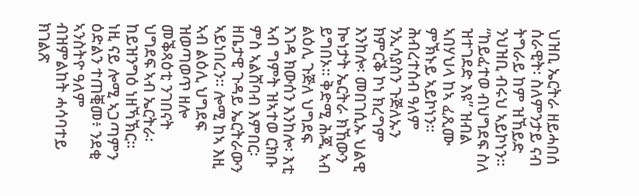ህዝቢ ኤርትራ ዘይሓበሰ ሰራዊት፡ ስለምንታይ ናብ ትግራይ ከም ዝኸይድ ንህዝቢ ብሩህ ኣይኮነን። “ከይፈተወ ብህግደፍ ስለ ዝተገደድ እዩ” ዝብል ኣበሃህላ ከኣ ፈጺሙ ምኽኑይ ኣይኮነን።
ሕብረተሰብ ዓለም ንኢሳያስን ጉጅለኡን ክምርቕ ኮነ ክረግም እንከሎ፡ መበገሲኡ ህልዊ ኰነታት ኤርትራ ክኸውን ይግበኦ። ቅድሚ ሕጂ ኣብ ልዕሊ ጉጅለ ህግደፍ እገዳ ክውሰን እንከሎ፡ እቲ ኣብ ግምት ዝኣተወ ርክቡ ምስ ኣልሸባብ እምበር፡ ዘቤታዊ ጉዳይ ኤርትራውን ኣይነበረን። ሎሚ ከኣ እዚ ኣብ ልዕሊ ህግደፍ ዝወጣወጥ ዘሎ መቕጻዕቲ ንገበናት ህግደፍ ኣብ ኤርትራ፡ ከይዝንግዕ ነዘኻኽር።
ነዚ ናይ ሎሚ ኣጋጣምን ዕድልን ተጠቒመ፥ ንደቂ ኣንስትዮ ዓለም ብዝምልከት ሓሳባተይ ክገልጽ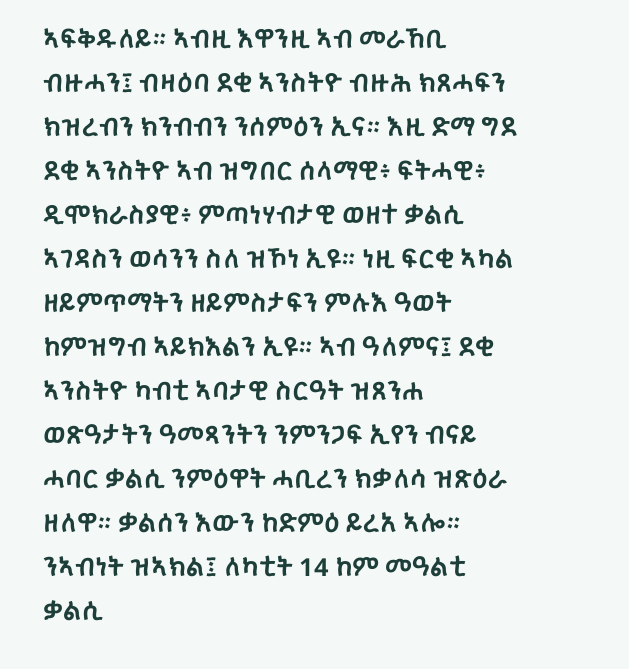ኣፍቅዱለይ። ኣብዚ እዋንዚ ኣብ መራኸቢ ብዙሓን፤ ብዛዕባ ደቂ ኣንስትዮ ብዙሕ ክጸሓፍን ክዝረብን ክንብብን ንሰምዕን ኢና። እዚ ድማ ግደ ደቂ ኣንስትዮ ኣብ ዝግበር ሰላማዊ፥ ፍትሓዊ፥ ዲሞክራስያዊ፥ ምጣነሃብታዊ ወዘተ ቃልሲ ኣገዳስን ወሳንን ስለ ዝኾነ ኢዩ። ነዚ ፍርቂ ኣካል ዘይምጥማትን ዘይምስታፍን ምሉእ ዓወት ከምዝግብ ኣይክእልን ኢዩ። ኣብ ዓለምና፤ ደቂ ኣንስትዮ ካብቲ ኣባታዊ ስርዓት ዝጸንሐ ወጽዓታትን ዓመጻንትን ንምንጋፍ ኢየን ብናይ ሓባር ቃልሲ ንምዕዋት ሓቢረን ክቃለሳ ዝጽዕራ ዘለዋ። ቃልሰን እውን ከድምዕ ይረአ ኣሎ። ንኣብነት ዝኣክል፤ ለካቲት 14 ከም መዓልቲ ቃልሲ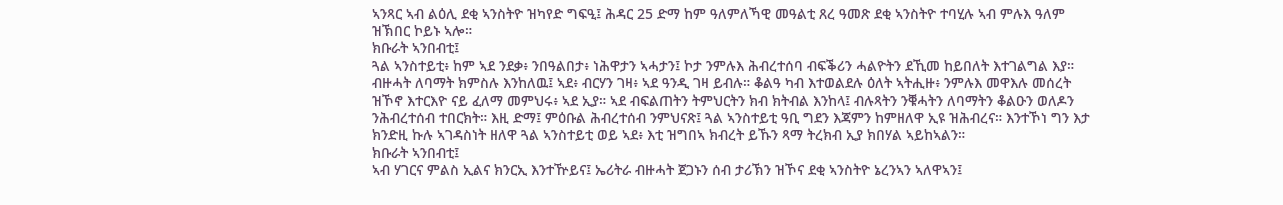ኣንጻር ኣብ ልዕሊ ደቂ ኣንስትዮ ዝካየድ ግፍዒ፤ ሕዳር 25 ድማ ከም ዓለምለኻዊ መዓልቲ ጸረ ዓመጽ ደቂ ኣንስትዮ ተባሂሉ ኣብ ምሉእ ዓለም ዝኽበር ኮይኑ ኣሎ።
ክቡራት ኣንበብቲ፤
ጓል ኣንስተይቲ፥ ከም ኣደ ንደቃ፥ ንበዓልበታ፥ ነሕዋታን ኣሓታን፤ ኮታ ንምሉእ ሕብረተሰባ ብፍቕሪን ሓልዮትን ደኺመ ከይበለት እተገልግል እያ። ብዙሓት ለባማት ክምስሉ እንከለዉ፤ ኣደ፥ ብርሃን ገዛ፥ ኣደ ዓንዲ ገዛ ይብሉ። ቆልዓ ካብ እተወልደሉ ዕለት ኣትሒዙ፥ ንምሉእ መዋእሉ መሰረት ዝኾኖ እተርእዮ ናይ ፈለማ መምህሩ፥ ኣደ ኢያ። ኣደ ብፍልጠትን ትምህርትን ክብ ክትብል እንከላ፤ ብሉጻትን ንቑሓትን ለባማትን ቆልዑን ወለዶን ንሕብረተሰብ ተበርክት። እዚ ድማ፤ ምዕቡል ሕብረተሰብ ንምህናጽ፤ ጓል ኣንስተይቲ ዓቢ ግደን እጃምን ከምዘለዋ ኢዩ ዝሕብረና። እንተኾነ ግን እታ ክንድዚ ኩሉ ኣገዳስነት ዘለዋ ጓል ኣንስተይቲ ወይ ኣደ፥ እቲ ዝግበኣ ክብረት ይኹን ጻማ ትረክብ ኢያ ክበሃል ኣይከኣልን።
ክቡራት ኣንበብቲ፤
ኣብ ሃገርና ምልስ ኢልና ክንርኢ እንተዅይና፤ ኤሪትራ ብዙሓት ጀጋኑን ሰብ ታሪኽን ዝኾና ደቂ ኣንስትዮ ኔረንኣን ኣለዋኣን፤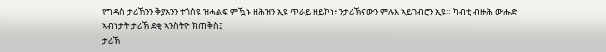የግዳስ ታሪኸንን ቅያአንን ተጎስዩ ዝሓልፍ ምዃኑ ዘሕዝን ኢዩ ጥራይ ዘይኮነ፥ ንታሪኽናውን ምሉእ ኣይገብሮን ኢዩ። ካብቲ ብዙሕ ውሑድ ኣብነታት ታሪኽ ደቂ ኣንስትዮ ክጠቅስ፤
ታሪኽ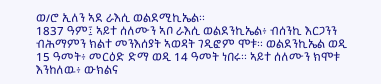ወ/ሮ ኢለን ኣደ ራእሲ ወልደሚኪኤል።
1837 ዓም፤ ኣይተ ሰለሙን ኣቦ ራእሲ ወልደንኪኤል፥ ብሰንኪ እርጋንን ብሕማምን ክልተ መንእሰያት ኣወዳት ገዲፎም ሞቱ። ወልደንኪኤል ወዲ 15 ዓመት፥ መርዕድ ድማ ወዲ 14 ዓመት ነበሩ። ኣይተ ሰለሙን ክሞቱ እንከለዉ፥ ውክልና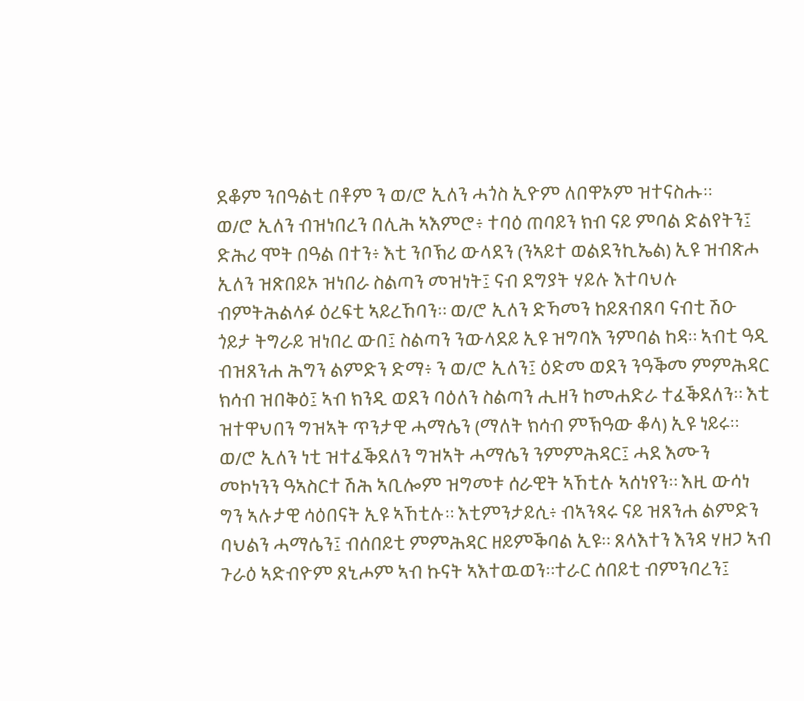ደቆም ንበዓልቲ በቶም ን ወ/ሮ ኢለን ሓጎስ ኢዮም ለበዋኦም ዝተናስሑ።
ወ/ሮ ኢለን ብዝነበረን በሊሕ ኣእምሮ፥ ተባዕ ጠባይን ክብ ናይ ምባል ድልየትን፤ ድሕሪ ሞት በዓል በተን፥ እቲ ንቦኽሪ ውላደን (ንኣይተ ወልደንኪኤል) ኢዩ ዝብጽሖ ኢለን ዝጽበይኦ ዝነበራ ስልጣን መዝነት፤ ናብ ደግያት ሃይሉ እተባህሉ ብምትሕልላፉ ዕረፍቲ ኣይረኸባን። ወ/ሮ ኢለን ድኻመን ከይጸብጸባ ናብቲ ሽዑ ጎይታ ትግራይ ዝነበረ ውበ፤ ስልጣን ንውላደይ ኢዩ ዝግባእ ንምባል ከዳ። ኣብቲ ዓዲ ብዝጸንሐ ሕግን ልምድን ድማ፥ ን ወ/ሮ ኢለን፤ ዕድመ ወደን ንዓቕመ ምምሕዳር ክሳብ ዝበቅዕ፤ ኣብ ክንዲ ወደን ባዕለን ስልጣን ሒዘን ከመሐድራ ተፈቕደለን። እቲ ዝተዋህበን ግዝኣት ጥንታዊ ሓማሴን (ማለት ክሳብ ምኽዓው ቆላ) ኢዩ ነይሩ። ወ/ሮ ኢለን ነቲ ዝተፈቕደለን ግዝኣት ሓማሴን ንምምሕዳር፤ ሓደ እሙን መኮነንን ዓኣስርተ ሽሕ ኣቢሎም ዝግመቱ ሰራዊት ኣኸቲሉ ኣሰነየን። እዚ ውሳነ ግን ኣሉታዊ ሳዕበናት ኢዩ ኣኸቲሉ። እቲምንታይሲ፥ ብኣንጻሩ ናይ ዝጸንሐ ልምድን ባህልን ሓማሴን፤ ብሰበይቲ ምምሕዳር ዘይምቕባል ኢዩ። ጸላእተን እንዳ ሃዘጋ ኣብ ጉራዕ ኣድብዮም ጸኒሖም ኣብ ኩናት ኣእተዉወን።ተራር ሰበይቲ ብምንባረን፤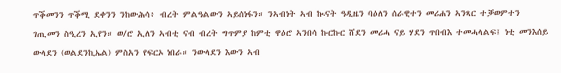ጥቕመንን ጥቕሚ ደቀንን ንከውሕሳ፥ ብረት ምልዓልውን ኣይሰነፋን። ንኣብነት ኣብ ኲናት ዓዲዜን ባዕለን ሰራዊተን መሪሐን ኣንጻር ተቓወምተን ገጢመን ስዒረን ኢየን። ወ/ሮ ኢለን ኣብቲ ናብ ብረት ግጥምያ ከምቲ ዋዕሮ ኣንበሳ ኩርኩር ሸደን መሪሓ ናይ ሃደን ጥበብእ ተመሓላልፍ፤ ነቲ መንእሰይ ውላደን (ወልደንኪኤል) ምስአን የፍርኦ ነበራ። ንውላደን እውን ኣብ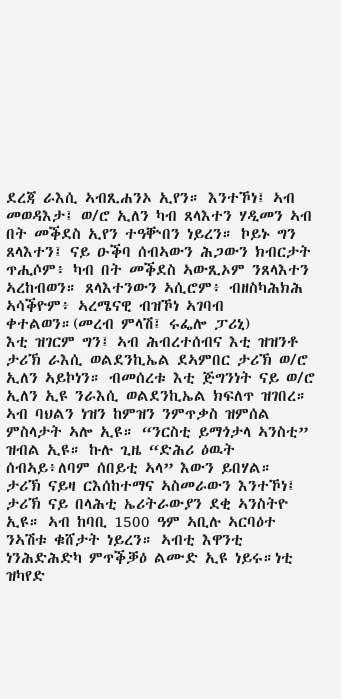ደረጃ ራእሲ ኣብጺሐንኦ ኢየን። እንተኾነ፤ ኣብ መወዳእታ፤ ወ/ሮ ኢለን ካብ ጸላእተን ሃዲመን ኣብ በት መቕደስ ኢየን ተዓቝበን ነይረን። ኮይኑ ግን ጸላእተን፤ ናይ ዑቕባ ሰብኣውን ሕጋውን ክብርታት ጥሒሶም፥ ካብ በት መቕደስ ኣውጺኦም ንጸላእተን ኣረከብወን። ጸላእተንውን ኣሲሮም፥ ብዘስካሕክሕ ኣሳቕዮም፥ ኣረሜናዊ ብዝኾነ ኣገባብ ቀተልወን።(መረብ ምላሽ፤ ሩፌሎ ፓሪኒ)
እቲ ዝገርም ግን፤ ኣብ ሕብረተሰብና እቲ ዝዝንቶ ታሪኽ ራእሲ ወልደንኪኤል ደኣምበር ታሪኽ ወ/ሮ ኢለን ኣይኮነን። ብመሰረቱ እቲ ጅግንነት ናይ ወ/ሮ ኢለን ኢዩ ንራእሲ ወልደንኪኤል ክፍለጥ ዝገበረ። ኣብ ባህልን ነዝን ከምዝን ንምጥቃስ ዝምሰል ምስላታት ኣሎ ኢዩ። “ንርስቲ ይማጎታላ ኣንስቲ” ዝብል ኢዩ። ኩሉ ጊዜ “ድሕሪ ዕዉት ሰብኣይ፥ለባም ሰበይቲ ኣላ” እውን ይበሃል።
ታሪኽ ናይዛ ርእሰከተማና ኣስመራውን እንተኾነ፤ ታሪኽ ናይ በላሕቲ ኤሪትራውያን ደቂ ኣንስትዮ ኢዩ። ኣብ ከባቢ 1500 ዓም ኣቢሉ ኣርባዕተ ንኣሽቱ ቁሸታት ነይረን። ኣብቲ እዋንቲ ነንሕድሕድካ ምጥቕቓዕ ልሙድ ኢዩ ነይሩ።ነቲ ዝካየድ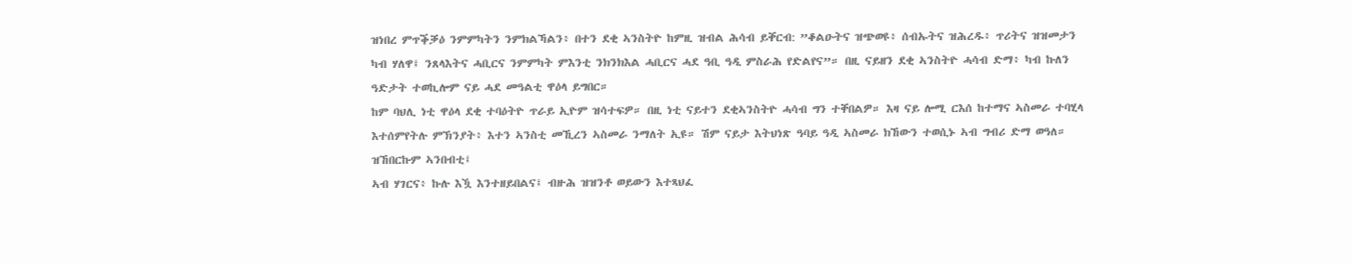ዝነበረ ምጥቕቓዕ ንምምካትን ንምክልኻልን፥ በተን ደቂ ኣንስትዮ ከምዚ ዝብል ሕሳብ ይቐርብ: ”ቆልዑትና ዝጭወዩ፥ ሰብኡትና ዝሕረዱ፥ ጥሪትና ዝዝመታን ካብ ሃለዋ፤ ንጸላእትና ሓቢርና ንምምካት ምእንቲ ንክንክእል ሓቢርና ሓደ ዓቢ ዓዲ ምስራሕ የድልየና”። በዚ ናይዘን ደቂ ኣንስትዮ ሓሳብ ድማ፥ ካብ ኩለን ዓድታት ተወኪሎም ናይ ሓደ መዓልቲ ዋዕላ ይግበር።
ከም ባህሊ ነቲ ዋዕላ ደቂ ተባዕትዮ ጥራይ ኢዮም ዝሳተፍዎ። በዚ ነቲ ናይተን ደቂኣንስትዮ ሓሳብ ግን ተቐበልዎ። እዛ ናይ ሎሚ ርእሰ ከተማና ኣስመራ ተባሂላ እተሰምየትሉ ምኽንያት፥ እተን ኣንስቲ መኺረን ኣስመራ ንማለት ኢዩ። ሽም ናይታ እትህነጽ ዓባይ ዓዲ ኣስመራ ክኸውን ተወሲኑ ኣብ ግብሪ ድማ ወዓለ።
ዝኸበርኩም ኣንበብቲ፤
ኣብ ሃገርና፥ ኩሉ እዃ እንተዘይበልና፤ ብዙሕ ዝዝንቶ ወይውን እተጻህፈ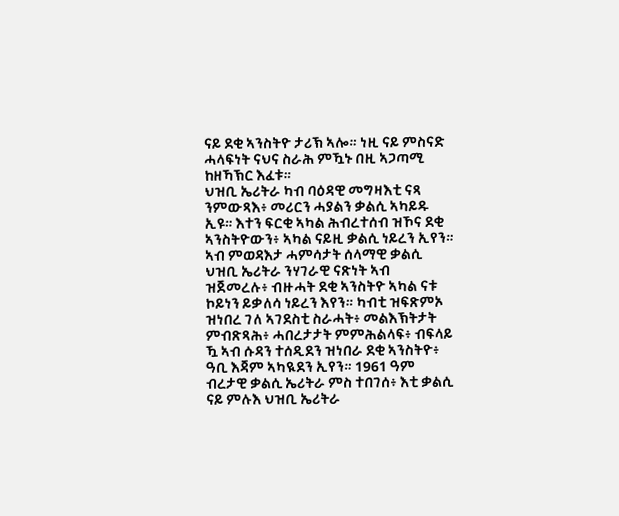ናይ ደቂ ኣንስትዮ ታሪኽ ኣሎ። ነዚ ናይ ምስናድ ሓላፍነት ናህና ስራሕ ምዃኑ በዚ ኣጋጣሚ ከዘኻኽር እፈቱ።
ህዝቢ ኤሪትራ ካብ ባዕዳዊ መግዛእቲ ናጻ ንምውጻእ፥ መሪርን ሓያልን ቃልሲ ኣካይዱ ኢዩ። እተን ፍርቂ ኣካል ሕብረተሰብ ዝኾና ደቂ ኣንስትዮውን፥ ኣካል ናይዚ ቃልሲ ነይረን ኢየን።
ኣብ ምወዳእታ ሓምሳታት ሰላማዊ ቃልሲ ህዝቢ ኤሪትራ ንሃገራዊ ናጽነት ኣብ ዝጀመረሉ፥ ብዙሓት ደቂ ኣንስትዮ ኣካል ናቱ ኮይነን ይቃለሳ ነይረን እየን። ካብቲ ዝፍጽምኦ ዝነበረ ገለ ኣገደስቲ ስራሓት፥ መልእኽትታት ምብጽጻሕ፥ ሓበረታታት ምምሕልላፍ፥ ብፍላይ ዃ ኣብ ሱዳን ተሰዲደን ዝነበራ ደቂ ኣንስትዮ፥ ዓቢ እጃም ኣካዪደን ኢየን። 1961 ዓም ብረታዊ ቃልሲ ኤሪትራ ምስ ተበገሰ፥ እቲ ቃልሲ ናይ ምሉእ ህዝቢ ኤሪትራ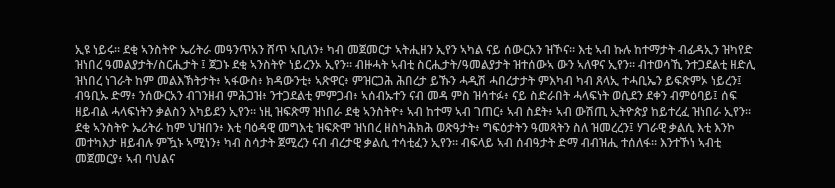ኢዩ ነይሩ። ደቂ ኣንስትዮ ኤሪትራ መዓንጥአን ሸጥ ኣቢለን፥ ካብ መጀመርታ ኣትሒዘን ኢየን ኣካል ናይ ሰውርአን ዝኾና። እቲ ኣብ ኩሉ ከተማታት ብፊዳኢን ዝካየድ ዝነበረ ዓመልያታት/ስርሒታት ፤ ጀጋኑ ደቂ ኣንስትዮ ነይረንኦ ኢየን። ብዙሓት ኣብቲ ስርሒታት/ዓመልያታት ዝተሰውኣ ውን ኣለዋና ኢየን። ብተወሳኺ ንተጋደልቲ ዘድሊ ዝነበረ ነገራት ከም መልእኽትታት፥ ኣፋውስ፥ ክዳውንቲ፥ ኣጽዋር፥ ምዝርጋሕ ሕበረታ ይኹን ሓዲሽ ሓበረታታት ምእካብ ካብ ጸላኢ ተሓቢኤን ይፍጽምኦ ነይረን፤ ብዓቢኡ ድማ፥ ንሰውርአን ብገንዘብ ምሕጋዝ፥ ንተጋደልቲ ምምጋብ፥ ኣሰብኡተን ናብ መዳ ምስ ዝሳተፉ፥ ናይ ስድራበት ሓላፍነት ወሲደን ደቀን ብምዕባይ፤ ሰፍ ዘይብል ሓላፍነትን ቃልስን እካይደን ኢየን። ነዚ ዝፍጽማ ዝነበራ ደቂ ኣንስትዮ፥ ኣብ ከተማ ኣብ ገጠር፥ ኣብ ስደት፥ ኣብ ውሽጢ ኢትዮጵያ ከይተረፈ ዝነበራ ኢየን።
ደቂ ኣንስትዮ ኤሪትራ ከም ህዝበን፥ እቲ ባዕዳዊ መግእቲ ዝፍጽሞ ዝነበረ ዘስካሕክሕ ወጽዓታት፥ ግፍዕታትን ዓመጻትን ስለ ዝመረረን፤ ሃገራዊ ቃልሲ እቲ እንኮ መተካእታ ዘይብሉ ምዃኑ ኣሚነን፥ ካብ ስሳታት ጀሚረን ናብ ብረታዊ ቃልሲ ተሳቲፈን ኢየን። ብፍላይ ኣብ ሰብዓታት ድማ ብብዝሒ ተሰለፋ። እንተኾነ ኣብቲ መጀመርያ፥ ኣብ ባህልና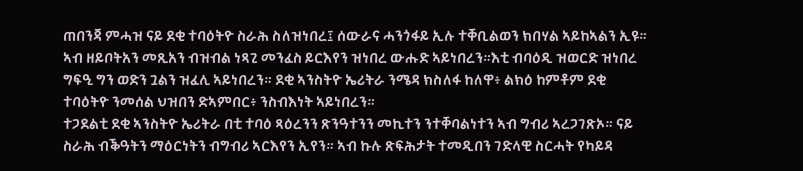ጠበንጃ ምሓዝ ናይ ደቂ ተባዕትዮ ስራሕ ስለዝነበረ፤ ሰውራና ሓንጎፋይ ኢሉ ተቐቢልወን ክበሃል ኣይከኣልን ኢዩ። ኣብ ዘይቦትአን መጺአን ብዝብል ነጻጊ መንፈስ ይርእየን ዝነበረ ውሑድ ኣይነበረን።እቲ ብባዕዲ ዝወርድ ዝነበረ ግፍዒ ግን ወድን ጓልን ዝፈሊ ኣይነበረን። ደቂ ኣንስትዮ ኤሪትራ ንሜዳ ክስለፋ ከለዋ፥ ልክዕ ከምቶም ደቂ ተባዕትዮ ንመሰል ህዝበን ድኣምበር፥ ንስብእነት ኣይነበረን።
ተጋደልቲ ደቂ ኣንስትዮ ኤሪትራ በቲ ተባዕ ጻዕረንን ጽንዓተንን መኪተን ንተቐባልነተን ኣብ ግብሪ ኣረጋገጽኦ። ናይ ስራሕ ብቕዓትን ማዕርነትን ብግብሪ ኣርእየን ኢየን። ኣብ ኩሉ ጽፍሕታት ተመዲበን ገድላዊ ስርሓት የካይዳ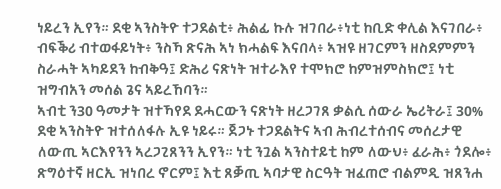ነይረን ኢየን። ደቂ ኣንስትዮ ተጋደልቲ፥ ሕልፊ ኩሉ ዝገበራ፥ነቲ ከቢድ ቀሊል እናገበራ፥ ብፍቕሪ ብተወፋይነት፥ ንስኻ ጽናሕ ኣነ ክሓልፍ እናበላ፥ ኣዝዩ ዘገርምን ዘስደምምን ስራሓት ኣካይደን ከብቅዓ፤ ድሕሪ ናጽነት ዝተራእየ ተሞክሮ ከምዝምስክሮ፤ ነቲ ዝግብአን መሰል ጌና ኣይረኸባን።
ኣብቲ ን30 ዓመታት ዝተኻየደ ደሓርውን ናጽነት ዘረጋገጸ ቃልሲ ሰውራ ኤሪትራ፤ 30% ደቂ ኣንስትዮ ዝተሰለፋሉ ኢዩ ነይሩ። ጀጋኑ ተጋደልትና ኣብ ሕብረተሰብና መሰረታዊ ለውጢ ኣርእየንን ኣረጋጊጸንን ኢየን። ነቲ ንጓል ኣንስተይቲ ከም ለውህ፥ ፈራሕ፥ ጎደሎ፥ ጽግዕተኛ ዘርኢ ዝነበረ ኖርም፤ እቲ ጸቓጢ ኣባታዊ ስርዓት ዝፈጠሮ ብልምዲ ዝጸንሐ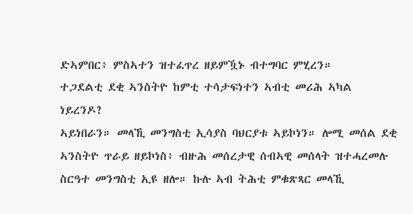ድኣምበር፥ ምስኣተን ዝተፈጥረ ዘይምዃኑ ብተግባር ምሂረን።
ተጋደልቲ ደቂ ኣንስትዮ ከምቲ ተሳታፍነተን ኣብቲ መሪሕ ኣካል ነይረንዶ?
ኣይነበራን። መላኺ መንግስቲ ኢሳያስ ባህርያቱ ኣይኮነን። ሎሚ መሰል ደቂ ኣንስትዮ ጥራይ ዘይኮነስ፥ ብዙሕ መሰረታዊ ሰብኣዊ መሰላት ዝተሓረመሉ ስርዓተ መንግስቲ ኢዩ ዘሎ። ኩሉ ኣብ ትሕቲ ምቁጽጻር መላኺ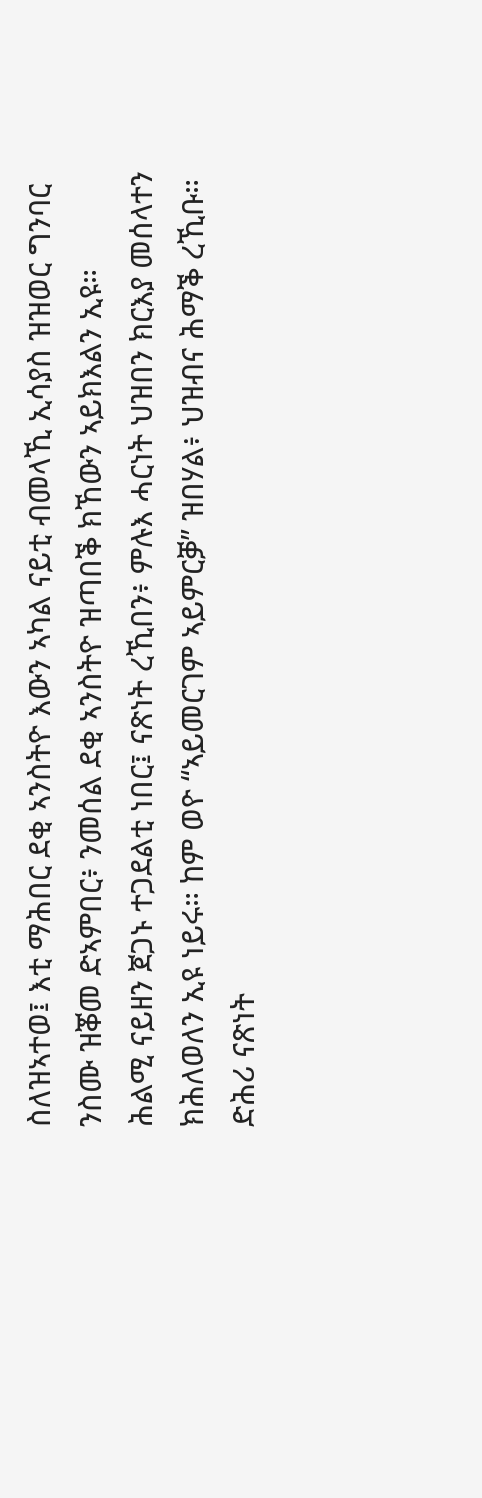ስለዝኣተወ፤ እቲ ማሕበር ደቂ ኣንስትዮ እውን ኣካል ናይቲ ብመላኺ ኢሳያስ ዝዝወር ግንባር ንስሙ ዝቖመ ድኣምበር፥ ንመሰል ደቂ ኣንስትዮ ዝጣበቕ ክኸውን ኣይክእልን ኢዩ።
ሕልሚ ናይዘን ጀጋኑ ተጋደልቲ ነበር፤ ናጽነት ረኺበን፥ ምሉእ ሓርነት ህዝበን ክርእያ መሰላተን ክሕለወለን ኢዩ ነይሩ። ከም ወዮ “ኣይመርገም ኣይምርቓ” ዝበሃል፥ ህዝብና ሕማቕ ረኺቡ።
ድሕሪ ናጽነት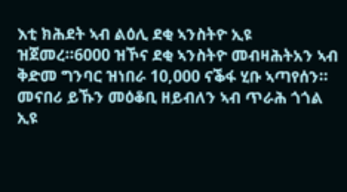እቲ ክሕደት ኣብ ልዕሊ ደቂ ኣንስትዮ ኢዩ ዝጀመረ።6000 ዝኾና ደቂ ኣንስትዮ መብዛሕትአን ኣብ ቅድመ ግንባር ዝነበራ 10,000 ናቕፋ ሂቡ ኣጣየሰን። መናበሪ ይኹን መዕቆቢ ዘይብለን ኣብ ጥራሕ ጎጎል ኢዩ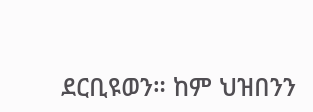ደርቢዩወን። ከም ህዝበንን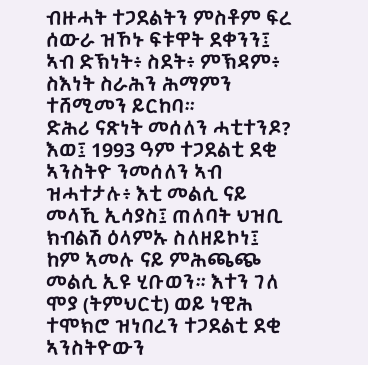ብዙሓት ተጋደልትን ምስቶም ፍረ ሰውራ ዝኾኑ ፍቱዋት ደቀንን፤ ኣብ ድኽነት፥ ስደት፥ ምኽዳም፥ ስእነት ስራሕን ሕማምን ተሸሚመን ይርከባ።
ድሕሪ ናጽነት መሰለን ሓቲተንዶ? እወ፤ 1993 ዓም ተጋደልቲ ደቂ ኣንስትዮ ንመሰለን ኣብ ዝሓተታሉ፥ እቲ መልሲ ናይ መላኺ ኢሳያስ፤ ጠለባት ህዝቢ ክብልሽ ዕላምኡ ስለዘይኮነ፤ ከም ኣመሉ ናይ ምሕጫጭ መልሲ ኢዩ ሂቡወን። እተን ገለ ሞያ (ትምህርቲ) ወይ ነዊሕ ተሞክሮ ዝነበረን ተጋደልቲ ደቂ ኣንስትዮውን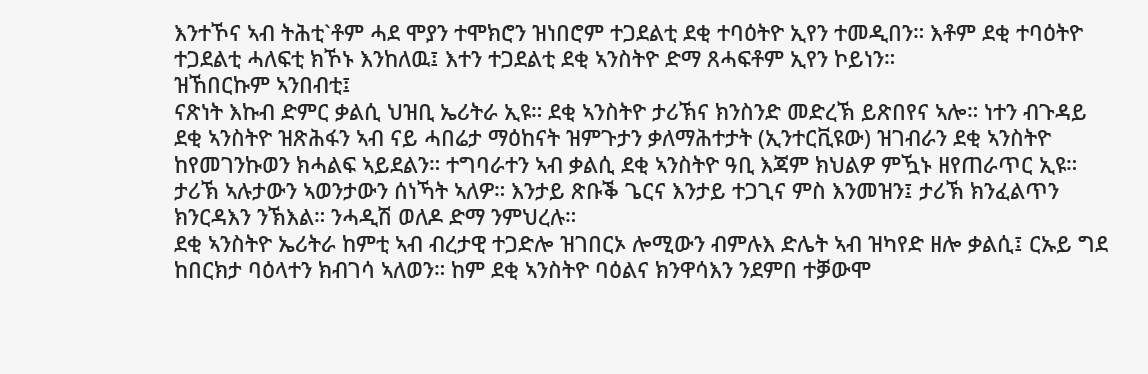እንተኾና ኣብ ትሕቲ`ቶም ሓደ ሞያን ተሞክሮን ዝነበሮም ተጋደልቲ ደቂ ተባዕትዮ ኢየን ተመዲበን። እቶም ደቂ ተባዕትዮ ተጋደልቲ ሓለፍቲ ክኾኑ እንከለዉ፤ እተን ተጋደልቲ ደቂ ኣንስትዮ ድማ ጸሓፍቶም ኢየን ኮይነን።
ዝኸበርኩም ኣንበብቲ፤
ናጽነት እኩብ ድምር ቃልሲ ህዝቢ ኤሪትራ ኢዩ። ደቂ ኣንስትዮ ታሪኽና ክንስንድ መድረኽ ይጽበየና ኣሎ። ነተን ብጉዳይ ደቂ ኣንስትዮ ዝጽሕፋን ኣብ ናይ ሓበሬታ ማዕከናት ዝምጉታን ቃለማሕተታት (ኢንተርቪዩው) ዝገብራን ደቂ ኣንስትዮ ከየመገንኩወን ክሓልፍ ኣይደልን። ተግባራተን ኣብ ቃልሲ ደቂ ኣንስትዮ ዓቢ እጃም ክህልዎ ምዃኑ ዘየጠራጥር ኢዩ።
ታሪኽ ኣሉታውን ኣወንታውን ሰነኻት ኣለዎ። እንታይ ጽቡቕ ጌርና እንታይ ተጋጊና ምስ እንመዝን፤ ታሪኽ ክንፈልጥን ክንርዳእን ንኽእል። ንሓዲሽ ወለዶ ድማ ንምህረሉ።
ደቂ ኣንስትዮ ኤሪትራ ከምቲ ኣብ ብረታዊ ተጋድሎ ዝገበርኦ ሎሚውን ብምሉእ ድሌት ኣብ ዝካየድ ዘሎ ቃልሲ፤ ርኡይ ግደ ከበርክታ ባዕላተን ክብገሳ ኣለወን። ከም ደቂ ኣንስትዮ ባዕልና ክንዋሳእን ንደምበ ተቓውሞ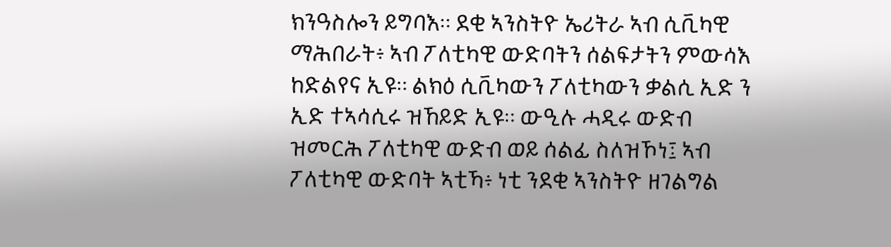ክንዓስሎን ይግባእ። ደቂ ኣንስትዮ ኤሪትራ ኣብ ሲቪካዊ ማሕበራት፥ ኣብ ፖለቲካዊ ውድባትን ሰልፍታትን ምውሳእ ከድልየና ኢዩ። ልክዕ ሲቪካውን ፖለቲካውን ቃልሲ ኢድ ን ኢድ ተኣሳሲሩ ዝኸይድ ኢዩ። ውዒሉ ሓዲሩ ውድብ ዝመርሕ ፖለቲካዊ ውድብ ወይ ሰልፊ ስለዝኾነ፤ ኣብ ፖለቲካዊ ውድባት ኣቲኻ፥ ነቲ ንደቂ ኣንስትዮ ዘገልግል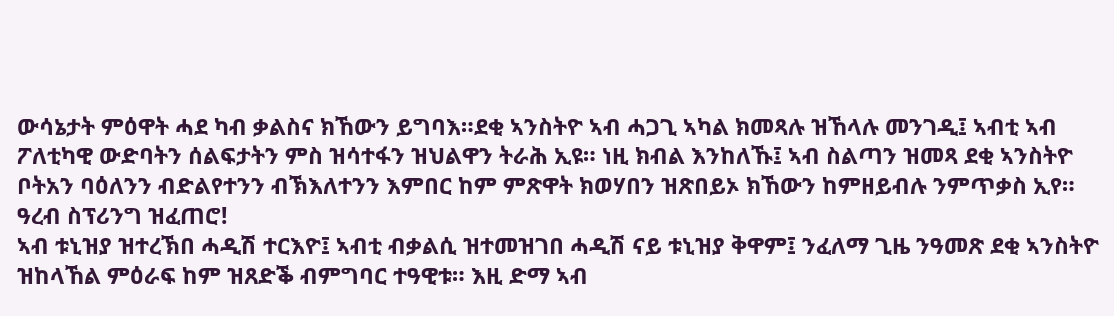ውሳኔታት ምዕዋት ሓደ ካብ ቃልስና ክኸውን ይግባእ።ደቂ ኣንስትዮ ኣብ ሓጋጊ ኣካል ክመጻሉ ዝኸላሉ መንገዲ፤ ኣብቲ ኣብ ፖለቲካዊ ውድባትን ሰልፍታትን ምስ ዝሳተፋን ዝህልዋን ትራሕ ኢዩ። ነዚ ክብል እንከለኹ፤ ኣብ ስልጣን ዝመጻ ደቂ ኣንስትዮ ቦትአን ባዕለንን ብድልየተንን ብኽእለተንን እምበር ከም ምጽዋት ክወሃበን ዝጽበይኦ ክኸውን ከምዘይብሉ ንምጥቃስ ኢየ።
ዓረብ ስፕሪንግ ዝፈጠሮ!
ኣብ ቱኒዝያ ዝተረኽበ ሓዲሽ ተርእዮ፤ ኣብቲ ብቃልሲ ዝተመዝገበ ሓዲሽ ናይ ቱኒዝያ ቅዋም፤ ንፈለማ ጊዜ ንዓመጽ ደቂ ኣንስትዮ ዝከላኸል ምዕራፍ ከም ዝጸድቕ ብምግባር ተዓዊቱ። እዚ ድማ ኣብ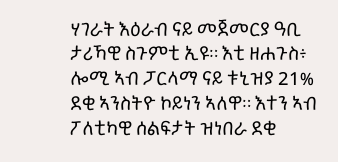ሃገራት እዕራብ ናይ መጀመርያ ዓቢ ታሪኻዊ ስጉምቲ ኢዩ። እቲ ዘሐጉስ፥ ሎሚ ኣብ ፓርላማ ናይ ቱኒዝያ 21% ደቂ ኣንስትዮ ኮይነን ኣለዋ። እተን ኣብ ፖለቲካዊ ሰልፍታት ዝነበራ ደቂ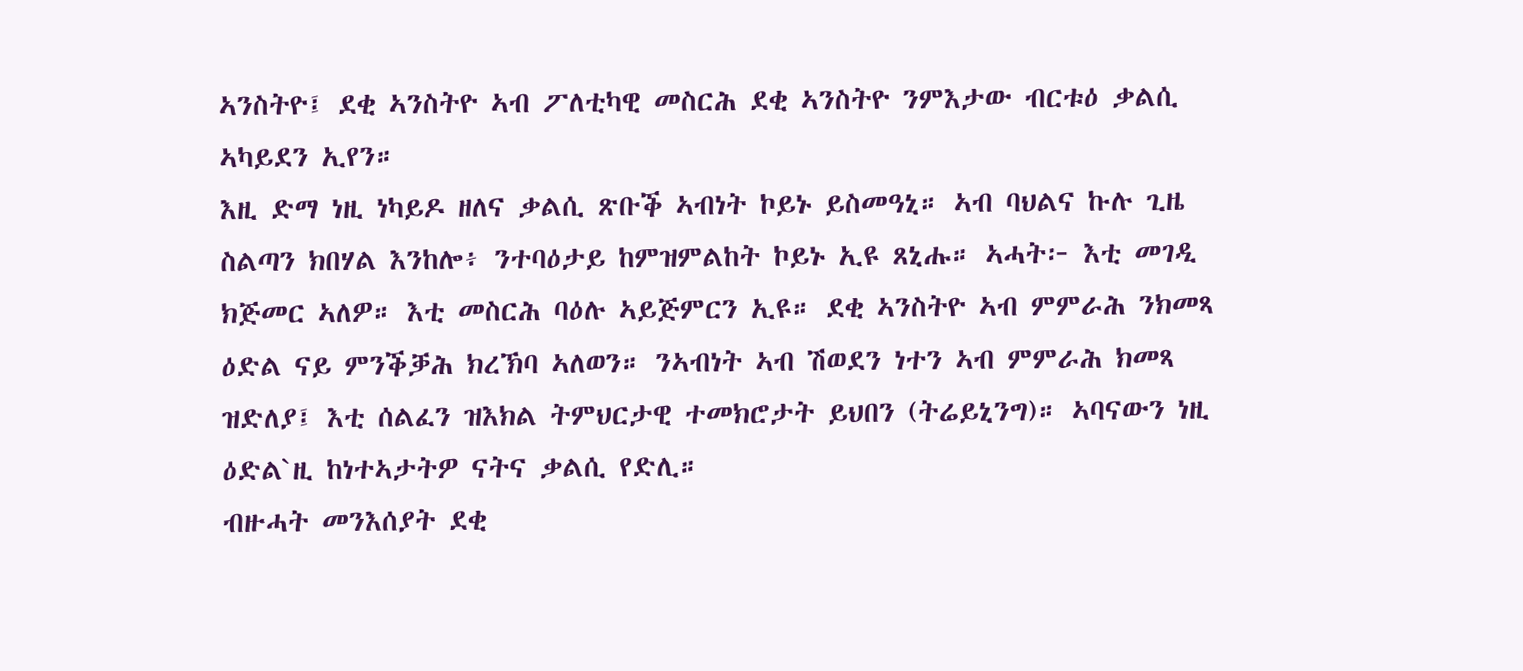ኣንስትዮ፤ ደቂ ኣንስትዮ ኣብ ፖለቲካዊ መስርሕ ደቂ ኣንስትዮ ንምእታው ብርቱዕ ቃልሲ ኣካይደን ኢየን።
እዚ ድማ ነዚ ነካይዶ ዘለና ቃልሲ ጽቡቕ ኣብነት ኮይኑ ይስመዓኒ። ኣብ ባህልና ኩሉ ጊዜ ስልጣን ክበሃል እንከሎ፥ ንተባዕታይ ከምዝምልከት ኮይኑ ኢዩ ጸኒሑ። ኣሓት፦ እቲ መገዲ ክጅመር ኣለዎ። እቲ መስርሕ ባዕሉ ኣይጅምርን ኢዩ። ደቂ ኣንስትዮ ኣብ ምምራሕ ንክመጻ ዕድል ናይ ምንቕቓሕ ክረኽባ ኣለወን። ንኣብነት ኣብ ሽወደን ነተን ኣብ ምምራሕ ክመጻ ዝድለያ፤ እቲ ሰልፈን ዝእክል ትምህርታዊ ተመክሮታት ይህበን (ትሬይኒንግ)። ኣባናውን ነዚ ዕድል`ዚ ከነተኣታትዎ ናትና ቃልሲ የድሊ።
ብዙሓት መንእሰያት ደቂ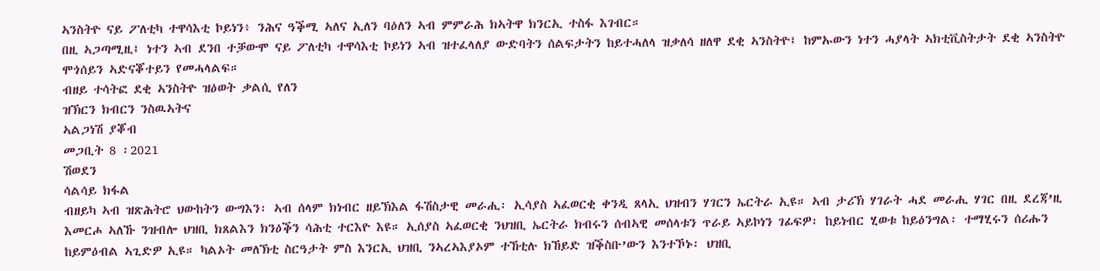ኣንስትዮ ናይ ፖለቲካ ተዋሳእቲ ኮይነን፥ ንሕና ዓቕሚ ኣለና ኢለን ባዕለን ኣብ ምምራሕ ክኣትዋ ክንርኢ ተስፋ እገብር።
በዚ ኣጋጣሚዚ፤ ነተን ኣብ ደንበ ተቓውሞ ናይ ፖለቲካ ተዋሳእቲ ኮይነን ኣብ ዝተፈላለያ ውድባትን ሰልፍታትን ከይተሓለላ ዝቃለሳ ዘለዋ ደቂ ኣንስትዮ፤ ከምኡውን ነተን ሓያላት ኣክቲቪስትታት ደቂ ኣንስትዮ ሞጎሰይን ኣድናቖተይን የመሓላልፍ።
ብዘይ ተሳትፎ ደቂ ኣንስትዮ ዝዕወት ቃልሲ የለን
ዝኽርን ክብርን ንስዉኣትና
ኣልጋነሽ ያቖብ
መጋቢት 8 ፡2021
ሽወደን
ሳልሳይ ክፋል
ብዘይካ ኣብ ዝጽሕትሮ ህውከትን ውግእን፡ ኣብ ሰላም ክነብር ዘይኽእል ፋሽስታዊ መራሒ፡ ኢሳያስ ኣፈወርቂ ቀንዲ ጸላኢ ህዝብን ሃገርን ኤርትራ ኢዩ። ኣብ ታሪኽ ሃገራት ሓደ መራሒ ሃገር በዚ ደረጃ’ዚ እመርሖ ኣለኹ ንዝብሎ ህዝቢ ክጸልእን ክንዕቕን ሳሕቲ ተርእዮ እዩ። ኢሰያስ ኣፈወርቂ ንህዝቢ ኤርትራ ክብሩን ሰብኣዊ መሰላቱን ጥራይ ኣይኮነን ገፊፍዎ፡ ከይነብር ሂወቱ ከይዕንግል፡ ተማሂሩን ሰሪሑን ከይምዕብል ኣጊድዎ ኢዩ። ካልኦት መለኽቲ ስርዓታት ምስ እንርኢ ህዝቢ ንኣረኣእያኦም ተኸቲሉ ክኸይድ ዝቕስቡ’ውን እንተኾኑ፡ ህዝቢ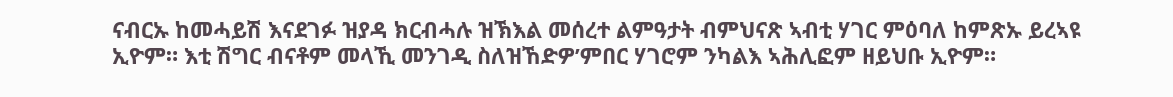ናብርኡ ከመሓይሽ እናደገፉ ዝያዳ ክርብሓሉ ዝኽእል መሰረተ ልምዓታት ብምህናጽ ኣብቲ ሃገር ምዕባለ ከምጽኡ ይረኣዩ ኢዮም። እቲ ሽግር ብናቶም መላኺ መንገዲ ስለዝኸድዎ’ምበር ሃገሮም ንካልእ ኣሕሊፎም ዘይህቡ ኢዮም።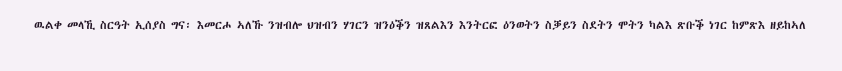ዉልቀ መላኺ ስርዓት ኢሰያስ ግና፡ እመርሖ ኣለኹ ንዝብሎ ህዝብን ሃገርን ዝንዕቕን ዝጸልእን እንትርፎ ዕንወትን ስቓይን ስደትን ሞትን ካልእ ጽቡቕ ነገር ከምጽእ ዘይከኣለ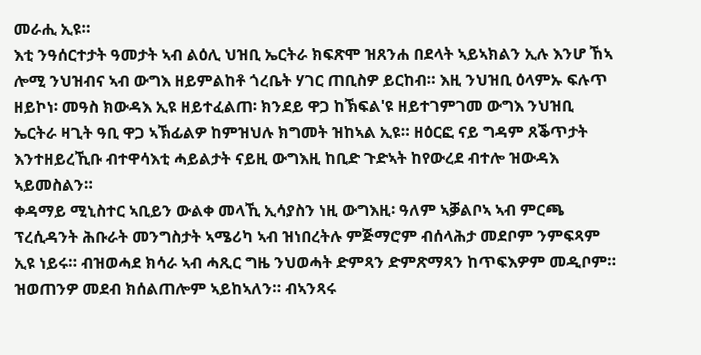መራሒ ኢዩ።
እቲ ንዓሰርተታት ዓመታት ኣብ ልዕሊ ህዝቢ ኤርትራ ክፍጽሞ ዝጸንሐ በደላት ኣይኣክልን ኢሉ እንሆ ኸኣ ሎሚ ንህዝብና ኣብ ውግእ ዘይምልከቶ ጎረቤት ሃገር ጠቢስዎ ይርከብ። እዚ ንህዝቢ ዕላምኡ ፍሉጥ ዘይኮነ፡ መዓስ ክውዳእ ኢዩ ዘይተፈልጠ፡ ክንደይ ዋጋ ከኽፍል'ዩ ዘይተገምገመ ውግእ ንህዝቢ ኤርትራ ዛጊት ዓቢ ዋጋ ኣኽፊልዎ ከምዝህሉ ክግመት ዝከኣል ኢዩ። ዘዕርፎ ናይ ግዳም ጸቕጥታት እንተዘይረኺቡ ብተዋሳእቲ ሓይልታት ናይዚ ውግእዚ ከቢድ ጉድኣት ከየውረደ ብተሎ ዝውዳእ ኣይመስልን።
ቀዳማይ ሚኒስተር ኣቢይን ውልቀ መላኺ ኢሳያስን ነዚ ውግእዚ፡ ዓለም ኣቓልቦኣ ኣብ ምርጫ ፕረሲዳንት ሕቡራት መንግስታት ኣሜሪካ ኣብ ዝነበረትሉ ምጅማሮም ብሰላሕታ መደቦም ንምፍጻም ኢዩ ነይሩ። ብዝወሓደ ክሳራ ኣብ ሓጺር ግዜ ንህወሓት ድምጻን ድምጽማጻን ከጥፍእዎም መዲቦም። ዝወጠንዎ መደብ ክሰልጠሎም ኣይከኣለን። ብኣንጻሩ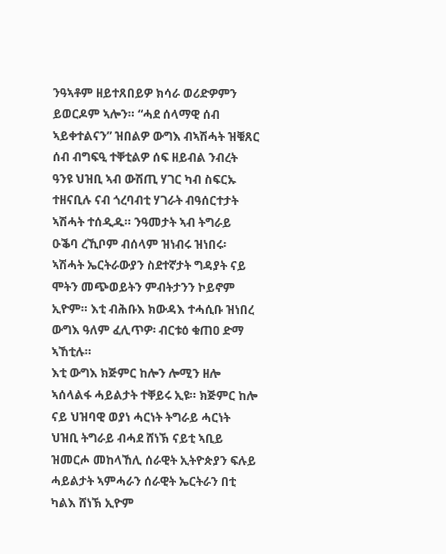ንዓኣቶም ዘይተጸበይዎ ክሳራ ወሪድዎምን ይወርዶም ኣሎን። “ሓደ ሰላማዊ ሰብ ኣይቀተልናን” ዝበልዎ ውግእ ብኣሽሓት ዝቑጸር ሰብ ብግፍዒ ተቐቲልዎ ሰፍ ዘይብል ንብረት ዓንዩ ህዝቢ ኣብ ውሽጢ ሃገር ካብ ስፍርኡ ተዘናቢሉ ናብ ጎረባብቲ ሃገራት ብዓሰርተታት ኣሽሓት ተሰዲዱ። ንዓመታት ኣብ ትግራይ ዑቕባ ረኺቦም ብሰላም ዝነብሩ ዝነበሩ፡ ኣሽሓት ኤርትራውያን ስደተኛታት ግዳያት ናይ ሞትን መጭወይትን ምብትታንን ኮይኖም ኢዮም። እቲ ብሕቡእ ክውዳእ ተሓሲቡ ዝነበረ ውግእ ዓለም ፈሊጥዎ፡ ብርቱዕ ቁጠዐ ድማ ኣኸቲሉ።
እቲ ውግእ ክጅምር ከሎን ሎሚን ዘሎ ኣሰላልፋ ሓይልታት ተቐይሩ ኢዩ። ክጅምር ከሎ ናይ ህዝባዊ ወያነ ሓርነት ትግራይ ሓርነት ህዝቢ ትግራይ ብሓደ ሸነኽ ናይቲ ኣቢይ ዝመርሖ መከላኸሊ ሰራዊት ኢትዮጵያን ፍሉይ ሓይልታት ኣምሓራን ሰራዊት ኤርትራን በቲ ካልእ ሸነኽ ኢዮም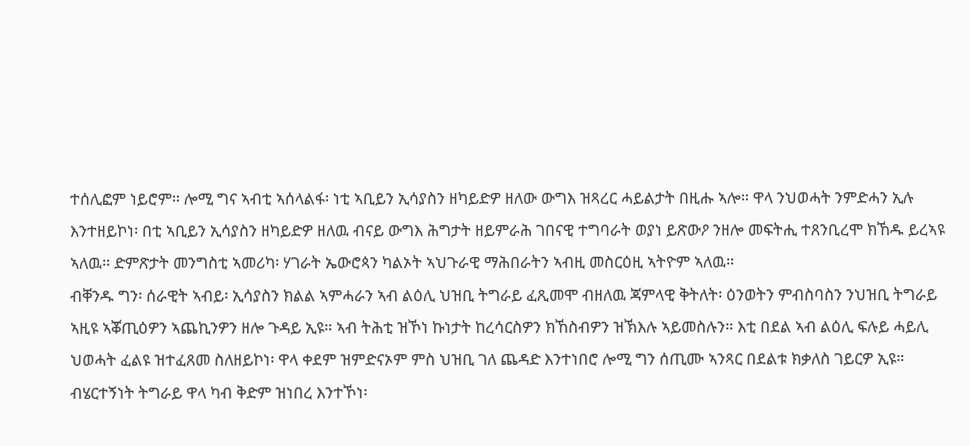ተሰሊፎም ነይሮም። ሎሚ ግና ኣብቲ ኣሰላልፋ፡ ነቲ ኣቢይን ኢሳያስን ዘካይድዎ ዘለው ውግእ ዝጻረር ሓይልታት በዚሑ ኣሎ። ዋላ ንህወሓት ንምድሓን ኢሉ እንተዘይኮነ፡ በቲ ኣቢይን ኢሳያስን ዘካይድዎ ዘለዉ ብናይ ውግእ ሕግታት ዘይምራሕ ገበናዊ ተግባራት ወያነ ይጽውዖ ንዘሎ መፍትሒ ተጸንቢረሞ ክኸዱ ይረኣዩ ኣለዉ። ድምጽታት መንግስቲ ኣመሪካ፡ ሃገራት ኤውሮጳን ካልኦት ኣህጉራዊ ማሕበራትን ኣብዚ መስርዕዚ ኣትዮም ኣለዉ።
ብቐንዱ ግን፡ ሰራዊት ኣብይ፡ ኢሳያስን ክልል ኣምሓራን ኣብ ልዕሊ ህዝቢ ትግራይ ፈጺመሞ ብዘለዉ ጃምላዊ ቅትለት፡ ዕንወትን ምብስባስን ንህዝቢ ትግራይ ኣዚዩ ኣቖጢዕዎን ኣጨኪንዎን ዘሎ ጉዳይ ኢዩ። ኣብ ትሕቲ ዝኾነ ኩነታት ከረሳርስዎን ክኸስብዎን ዝኽእሉ ኣይመስሉን። እቲ በደል ኣብ ልዕሊ ፍሉይ ሓይሊ ህወሓት ፈልዩ ዝተፈጸመ ስለዘይኮነ፡ ዋላ ቀደም ዝምድናኦም ምስ ህዝቢ ገለ ጨዳድ እንተነበሮ ሎሚ ግን ሰጢሙ ኣንጻር በደልቱ ክቃለስ ገይርዎ ኢዩ። ብሄርተኝነት ትግራይ ዋላ ካብ ቅድም ዝነበረ እንተኾነ፡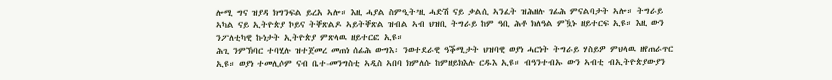ሎሚ ግና ዝያዳ ክግንፍል ይረአ ኣሎ። እዚ ሓያል ስምዒት’ዚ ሓድሽ ናይ ቃልሲ ኣንፈት ዝሕዘሉ ገፊሕ ምናልባታት ኣሎ። ትግራይ ኣካል ናይ ኢትዮጵያ ኮይና ትቐጽልዶ ኣይትቐጽል ዝብል ኣብ ህዝቢ ትግራይ ከም ዓቢ ሕቶ ክለዓል ምዃኑ ዘይተርፍ ኢዩ። እዚ ውን ንፖለቲካዊ ኩነታት ኢትዮጵያ ምጽላዉ ዘይተርፎ ኢዩ።
ሕጊ ንምኽባር ተባሂሉ ዝተጀመረ መጠነ ሰፊሕ ውግእ፡ ንወተደራዊ ዓቕሚታት ህዝባዊ ወያነ ሓርነት ትግራይ ሃስይዎ ምህላዉ ዘየጠራጥር ኢዩ። ወያነ ተመሊሶም ናብ ቤተ-መንግስቲ ኣዲስ ኣበባ ክምለሱ ከምዘይክእሉ ርዱእ ኢዩ። ብዓንተብኡ ውን ኣብቲ ብኢትዮጵያውያን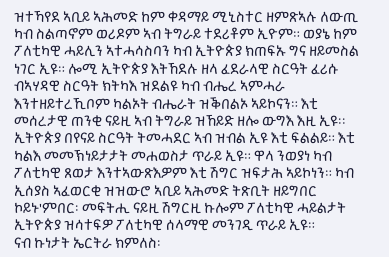ዝተኻየደ ኣቢይ ኣሕመድ ከም ቀዳማይ ሚኒስተር ዘምጽኣሉ ለውጢ ካብ ስልጣኖም ወሪዶም ኣብ ትግራይ ተደሪቶም ኢዮም። ወያኔ ከም ፖለቲካዊ ሓይሊን ኣተሓሳስባን ካብ ኢትዮጵያ ክጠፍኡ ግና ዘይመስል ነገር ኢዩ። ሎሚ ኢትዮጵያ እትኸደሉ ዘላ ፈደራላዊ ስርዓት ፈሪሱ ብኣሃዳዊ ስርዓት ክትካእ ዝደልዩ ካብ ብሔረ ኣምሓራ እንተዘይተረኺቦም ካልኦት ብሔራት ዝቕበልኦ ኣይኮናን። እቲ መሰረታዊ ጠንቂ ናይዚ ኣብ ትግራይ ዝኸይድ ዘሎ ውግእ እዚ ኢዩ፡፡ ኢትዮጵያ በየናይ ስርዓት ትመሓደር ኣብ ዝብል ኢዩ እቲ ፍልልይ። እቲ ካልእ መመኽነይታታት መሐወስታ ጥራይ ኢዩ። ዋላ ንወያነ ካብ ፖለቲካዊ ጸወታ እንተኣውጽእዎም እቲ ሽግር ዝፍታሕ ኣይኮነን። ካብ ኢሰያስ ኣፈወርቂ ዝዝውሮ ኣቢይ ኣሕመድ ትጽቢት ዘይግበር ኮይኑ'ምበር፡ መፍትሒ ናይዚ ሽግርዚ ኩሎም ፖለቲካዊ ሓይልታት ኢትዮጵያ ዝሳተፍዎ ፖለቲካዊ ሰላማዊ መንገዲ ጥራይ ኢዩ።
ናብ ኩነታት ኤርትራ ክምለስ፡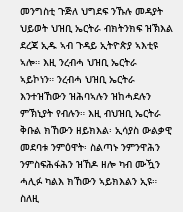መንግስቲ ጉጅለ ህግደፍ ንኹሉ መዳያት ህይወት ህዝቢ ኤርትራ ብክትንክፍ ዝኽእል ደረጃ ኢዱ ኣብ ጉዳይ ኢትዮጵያ ኣእቲዩ ኣሎ። እዚ ንረብሓ ህዝቢ ኤርትራ ኣይኮነን። ንረብሓ ህዝቢ ኤርትራ እንተዝኸውን ዝሕባኣሉን ዝከሓደሉን ምኽኒያት የብሉን። እዚ ብህዝቢ ኤርትራ ቅቡል ክኸውን ዘይክእል፡ ኢሳያስ ውልቃዊ መደባቱ ንምዕዋት፡ ስልጣኑ ንምንዋሕን ንምስፍሕፋሕን ዝኸዶ ዘሎ ካብ ሙዃን ሓሊፉ ካልእ ክኸውን ኣይክእልን ኢዩ። ስለዚ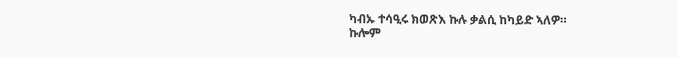ካብኡ ተሳዒሩ ክወጽእ ኩሉ ቃልሲ ከካይድ ኣለዎ።
ኩሎም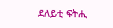ደለይቲ ፍትሒ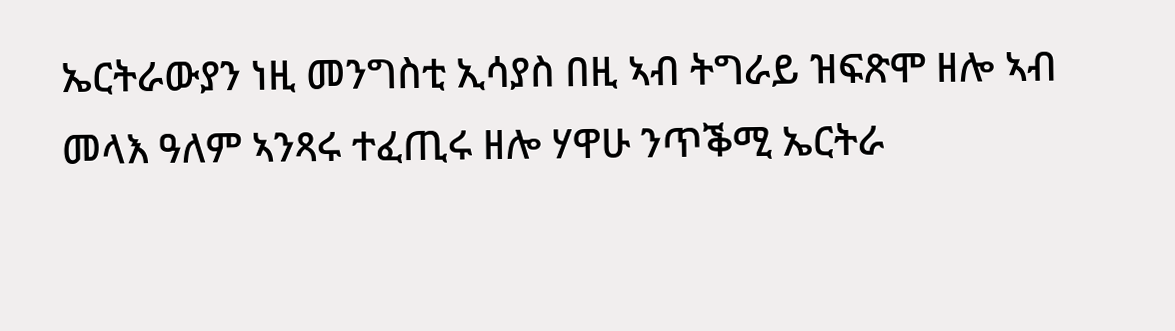ኤርትራውያን ነዚ መንግስቲ ኢሳያስ በዚ ኣብ ትግራይ ዝፍጽሞ ዘሎ ኣብ መላእ ዓለም ኣንጻሩ ተፈጢሩ ዘሎ ሃዋሁ ንጥቕሚ ኤርትራ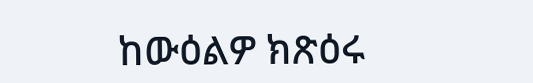ከውዕልዎ ክጽዕሩ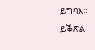ይግባእ።
ይቕጽል